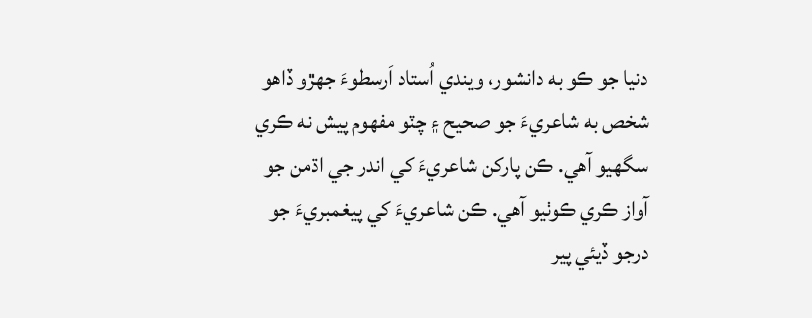دنيا جو ڪو به دانشور، ويندي اُستاد اَرسطوءَ جهڙو ڏاهو شخص به شاعريءَ جو صحيح ۽ چٽو مفهوم پيش نه ڪري سگهيو آهي. ڪن پارکن شاعريءَ کي اندر جي اڌمن جو آواز ڪري ڪوٺيو آهي. ڪن شاعريءَ کي پيغمبريءَ جو درجو ڏيئي پير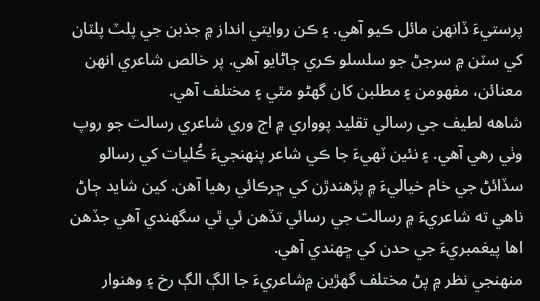پرستيءَ ڏانهن مائل ڪيو آهي. ۽ ڪن روايتي انداز ۾ جذبن جي پلٽ پلٽان کي سٽن ۾ سرجڻ جو سلسلو ڪري ڄاڻايو آهي. پر خالص شاعري انهن معنائن، مفهومن ۽ مطلبن کان گهڻو مٿي ۽ مختلف آهي.
شاهه لطيف جي رسالي تقليد پوواري ۾ اڄ وري شاعري رسالت جو روپ وٺي رهي آهي. ۽ نئين ٽهيءَ جا ڪي شاعر پنهنجيءَ ڪُليات کي رسالو سڏائڻ جي خام خياليءَ ۾ پڙهندڙن کي ڇرڪائي رهيا آهن. کين شايد ڄاڻ ناهي ته شاعريءَ ۾ رسالت جي رسائي تڏهن ئي ٿي سگهندي آهي جڏهن اها پيغمبريءَ جي حدن کي ڇهندي آهي.
منهنجي نظر ۾ پڻ مختلف گهڙين ۾شاعريءَ جا الڳ الڳ رخ ۽ وهنوار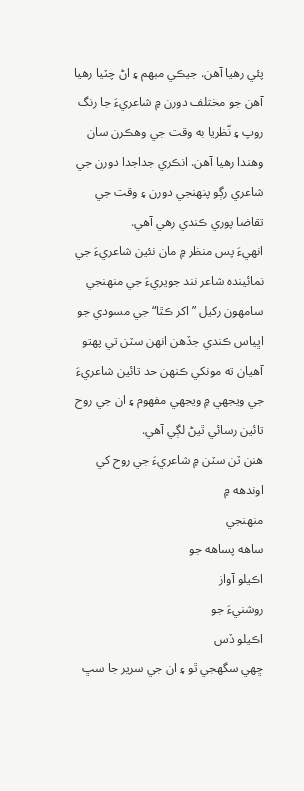پئي رهيا آهن. جيڪي مبهم ۽ اڻ چٽيا رهيا آهن جو مختلف دورن ۾ شاعريءَ جا رنگ روپ ۽ نّظريا به وقت جي وهڪرن سان وهندا رهيا آهن. انڪري جداجدا دورن جي شاعري رڳو پنهنجي دورن ۽ وقت جي تقاضا پوري ڪندي رهي آهي.
انهيءَ پس منظر ۾ مان نئين شاعريءَ جي نمائينده شاعر نند جويريءَ جي منهنجي سامهون رکيل ”اکر ڪٿا“ جي مسودي جو اڀياس ڪندي جڏهن انهن سٽن تي پهتو آهيان ته مونکي ڪنهن حد تائين شاعريءَ جي ويجهي ۾ ويجهي مفهوم ۽ ان جي روح تائين رسائي ٿيڻ لڳي آهي.
هنن ٽن سٽن ۾ شاعريءَ جي روح کي
اوندهه ۾
منهنجي
ساهه پساهه جو
اڪيلو آواز
روشنيءَ جو
اڪيلو ڏس
ڇهي سگهجي ٿو ۽ ان جي سرير جا سڀ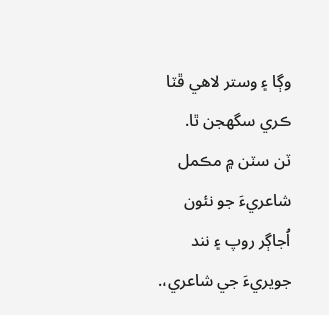وڳا ۽ وستر لاهي ڦٽا ڪري سگهجن ٿا.
ٽن سٽن ۾ مڪمل شاعريءَ جو نئون اُجاڳر روپ ۽ نند جويريءَ جي شاعري،.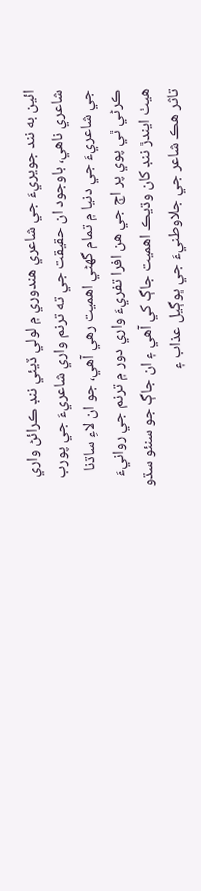ائين به نند جويريءَ جي شاعري هندوري ۾ لولي ڏيئي ننڊ ڪرائڻ واري شاعري ناهي، باوجود ان حقيقت جي ته ترنم واري شاعريءَ جي پورب جي شاعريءَ جي دنيا ۾ تمام گهڻي اهميت رهي آهي، جو ان لاءِ ساڌنا ڪرڻي ٿي پوي پر اڄ جي هن افرا تفريءَ واري دور ۾ ترنم جي روانيءَ هيٺ ايندڙ ننڊ کان وڌيڪ اهميت جاڳ کي آهي ۽ ان جاڳ جو سنئو سڌو تاثر هڪ شاعر جي جلاوطنيءَ جي ڀوڳيل عذاب ۽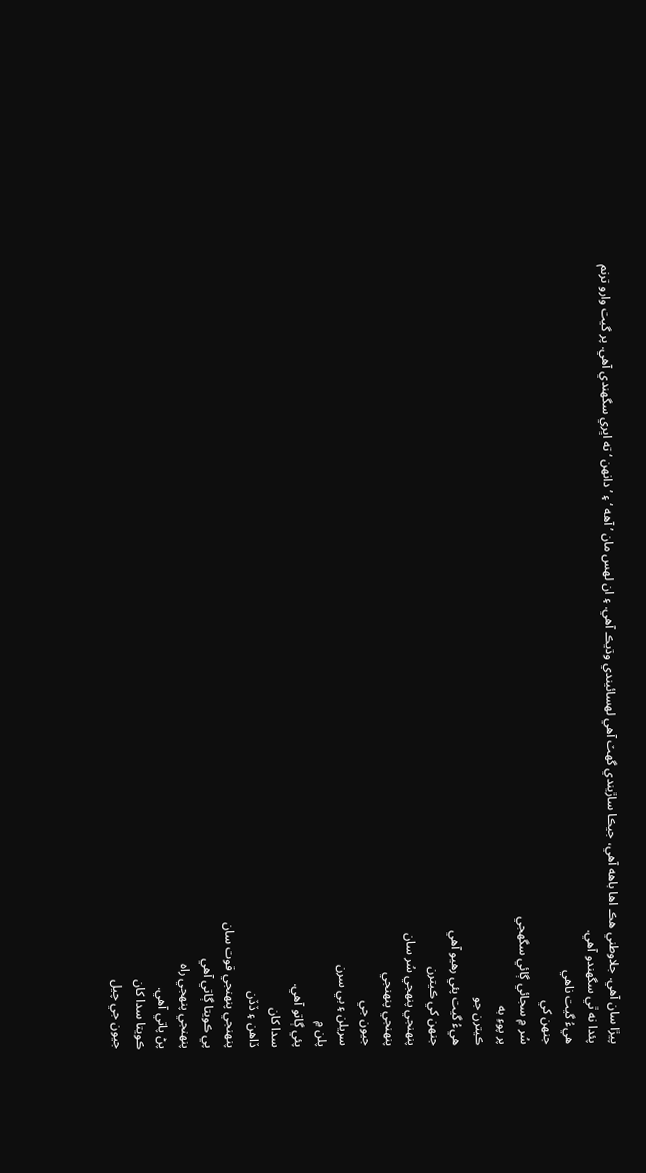پيڙا سان آهي. جلاوطني هڪ اها باهه آهي، جيڪا ساڙيندي گهٽ آهي لهسائيندي وڌيڪ آهي. ۽ ان لهس مان ’ آهه ‘ ۽ ’ دانهن ‘ ته اڀري سگهندي آهي. پر گيت وارو ترنم پئدا نه ٿي سگهندو آهي.
هيءُ گيت ناهي
جنهن کي
سُر ۾ سجائي ڳائي سگهجي
پر پوءِ به
ڪيترن جو
هيءُ گيت پئي رهيو آهي
جنهن کي ڪيترن
پنهنجي پنهجي سُر سان
پنهنجي پنهنجي
جيون جي
سريلن ۽ بي سرن
پلن ۾
پئي ڳاتو آهي.
سدا کان
ڏاهن ۽ ڏڏن
پنهنجي پنهنجي قوت سان
پي ڪويتا ڳاتي آهي
پنهنجي پنهجي راه
پڻ پاتي آهي.
ڪويتا سدا کان
جيون جي چيل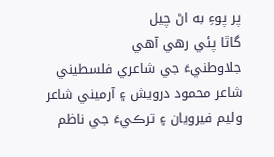پر پوءِ به اڻ چيل
گاٿا پئي رهي آهي
جلاوطنيءَ جي شاعري فلسطيني شاعر محمود درويش ۽ آرميني شاعر وليم فيرويان ۽ ترڪيءَ جي ناظم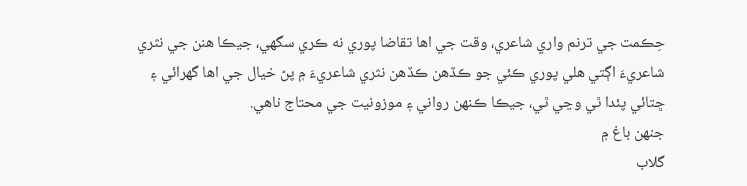حِڪمت جي ترنم واري شاعري، وقت جي اها تقاضا پوري نه ڪري سگهي، جيڪا هنن جي نثري شاعريءَ اڳتي هلي پوري ڪئي جو ڪڏهن ڪڏهن نثري شاعريءَ ۾ پڻ خيال جي اها گهرائي ۽ ڇتائي پئدا ٿي وڃي ٿي، جيڪا ڪنهن رواني ۽ موزونيت جي محتاج ناهي.
جنهن باغ ۾
گلاب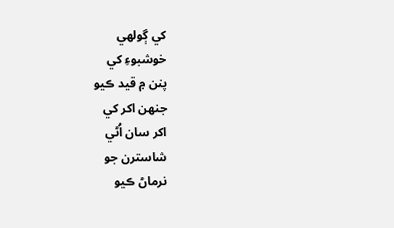کي ڳولهي
خوشبوءِ کي
پنن ۾ قيد ڪيو
جنهن اکر کي
اکر سان اُڻي
شاسترن جو
نرماڻ ڪيو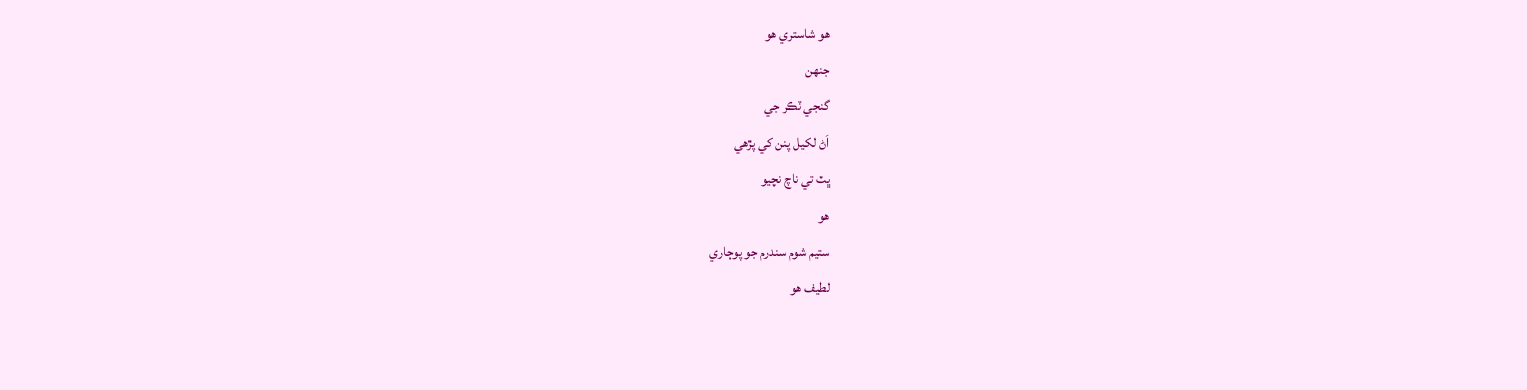هو شاستري هو
جنهن
گنجي ٽڪر جي
اَڻ لکيل پنن کي پڙهي
ڀٽ تي ناچ نچيو
هو
ستيم شوم سندرم جو پوڄاري
لطيف هو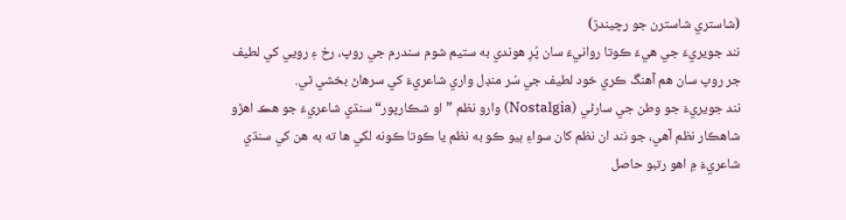(شاستري شاسترن جو رچيندڙ)
نند جويريءَ جي هيءَ ڪوتا روانيءَ سان پُرِ هوندي به ستيم شوم سندرم جي روپ، رخ ۽ رويي کي لطيف جر روپ سان هم آهنگ ڪري خود لطيف جي سُر منڊل واري شاعريءَ کي سرهاڻ بخشي ٿي.
نند جويريءَ جو وطن جي سارڻي (Nostalgia) وارو نظم ”او شڪارپور“ سنڌي شاعريءَ جو هڪ اهڙو شاهڪار نظم آهي، جو نند ان نظم کان سواءِ ٻيو ڪو به نظم يا ڪوتا ڪونه لکي ها ته به هن کي سنڌي شاعريءَ ۾ اهو رتبو حاصل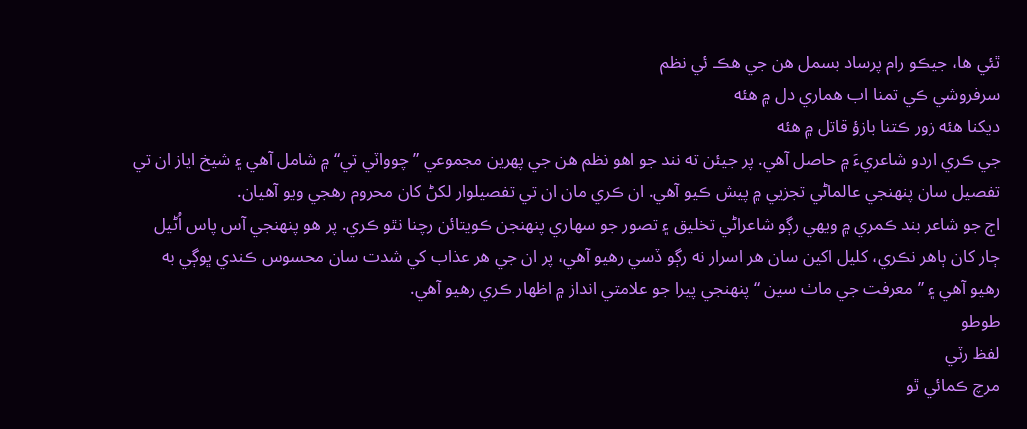ٿئي ها، جيڪو رام پرساد بسمل هن جي هڪ ئي نظم
سرفروشي ڪي تمنا اب هماري دل ۾ هئه
ديکنا هئه زور ڪتنا بازؤ قاتل ۾ هئه
جي ڪري اردو شاعريءَ ۾ حاصل آهي. پر جيئن ته نند جو اهو نظم هن جي پهرين مجموعي ”چوواٽي تي“ ۾ شامل آهي ۽ شيخ اياز ان تي تفصيل سان پنهنجي عالماڻي تجزيي ۾ پيش ڪيو آهي. ان ڪري مان ان تي تفصيلوار لکڻ کان محروم رهجي ويو آهيان.
اڄ جو شاعر بند ڪمري ۾ ويهي رڳو شاعراڻي تخليق ۽ تصور جو سهاري پنهنجن ڪويتائن رچنا نٿو ڪري. پر هو پنهنجي آس پاس اُڻيل ڄار کان ٻاهر نڪري، کليل اکين سان هر اسرار نه رڳو ڏسي رهيو آهي، پر ان جي هر عذاب کي شدت سان محسوس ڪندي ڀوڳي به رهيو آهي ۽ ” معرفت جي ماٺ سين “ پنهنجي پيرا جو علامتي انداز ۾ اظهار ڪري رهيو آهي.
طوطو
لفظ رٽي
مرچ ڪمائي ٿو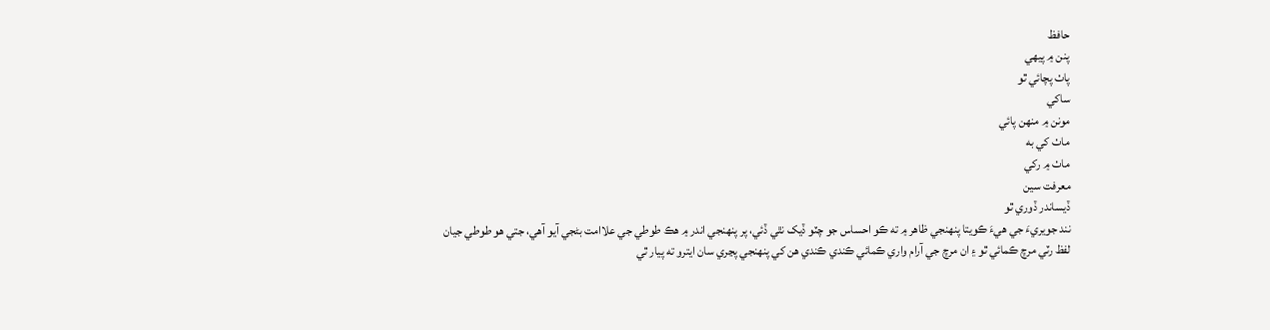حافظ
پنن ۾ پيهي
پاٺ پچائي ٿو
ساکي
مونن ۾ منهن پائي
ماٺ کي به
ماٺ ۾ رکي
معرفت سين
ڏيساندر ڏوري ٿو
نند جويريءَ جي هيءَ ڪويتا پنهنجي ظاهر ۾ ته ڪو احساس جو چٽو ڏيک نٿي ڏئي، پر پنهنجي اندر ۾ هڪ طوطي جي علاامت بڻجي آيو آهي، جتي هو طوطي جيان لفظ رٽي مرچ ڪمائي ٿو ۽ ان مرچ جي آرام واري ڪمائي ڪندي ڪندي هن کي پنهنجي پڃري سان ايترو ته پيار ٿي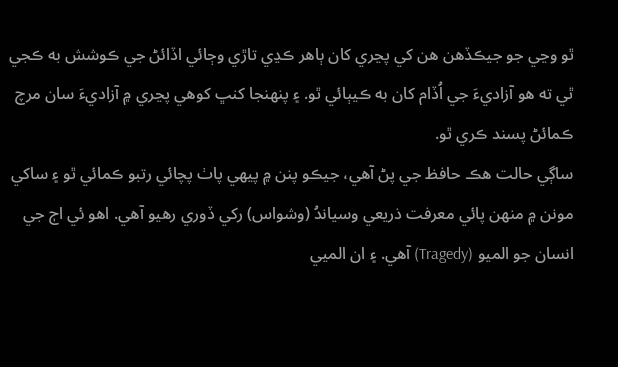ٿو وڃي جو جيڪڏهن هن کي پڃري کان ٻاهر ڪڍي تاڙي وڄائي اڏائڻ جي ڪوشش به ڪجي ٿي ته هو آزاديءَ جي اُڏام کان به ڪيٻائي ٿو. ۽ پنهنجا کنڀ کوهي پڃري ۾ آزاديءَ سان مرچ ڪمائڻ پسند ڪري ٿو.
ساڳي حالت هڪ حافظ جي پڻ آهي، جيڪو پنن ۾ پيهي پاٺ پچائي رتبو ڪمائي ٿو ۽ ساکي مونن ۾ منهن پائي معرفت ذريعي وسياندُ (وشواس) رکي ڏوري رهيو آهي. اهو ئي اڄ جي انسان جو الميو (Tragedy) آهي. ۽ ان الميي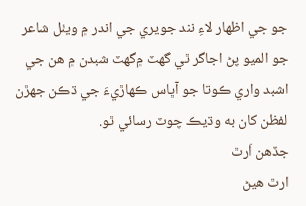جو جي اظهار لاءِ نند جويري جي اندر ۾ ويٺل شاعر جو الميو پڻ اجاگر ٿي گهٽ ۾گهٽ شبدن ۾ هن جي اشبد واري ڪوتا جو آڀاس ڪهاڙيءَ جي ڌڪن جهڙن لفظن کان به وڌيڪ چوٽ رسائي ٿو.
جڏهن اَرٿ
ارٿ هيڻ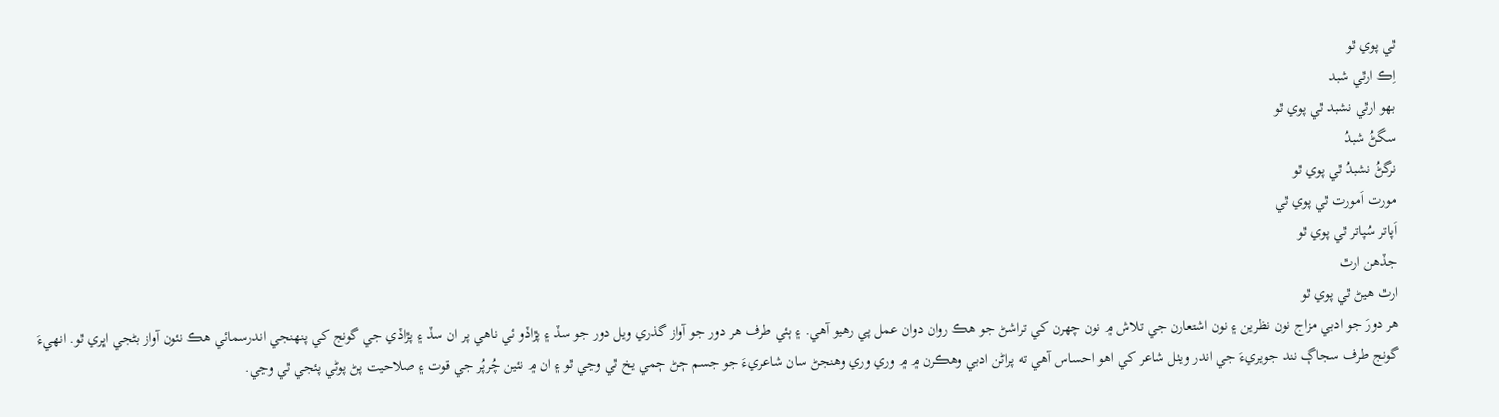ٿي پوي ٿو
اِڪ ارٿي شبد
بهو ارٿي نشبد ٿي پوي ٿو
سگڻُ شبدُ
نرگڻُ نشبدُ ٿي پوي ٿو
مورت اَمورت ٿي پوي ٿي
اَپاتر سُپاتر ٿي پوي ٿو
جڏهن ارٿ
ارٿ هيڻ ٿي پوي ٿو
هر دورَ جو ادبي مزاج نون نظرين ۽ نون اشتعارن جي تلاش ۾ نون چهرن کي تراشڻ جو هڪ روان دوان عمل پي رهيو آهي. ۽ ٻئي طرف هر دور جو آواز گذري ويل دور جو سڏ ۽ پڙاڏو ئي ناهي پر ان سڏ ۽ پڙاڏي جي گونج کي پنهنجي اندرسمائي هڪ نئون آواز بڻجي اڀري ٿو. انهيءَ گونج طرف سجاڳ نند جويريءَ جي اندر ويٺل شاعر کي اهو احساس آهي ته پراڻن ادبي وهڪرن ۾ ۾ وري وري وهنجڻ سان شاعريءَ جو جسم ڄڻ ڄمي يخ ٿي وڃي ٿو ۽ ان ۾ نئين چُرپُر جي قوت ۽ صلاحيت پڻ پوڻي پئجي ٿي وڃي.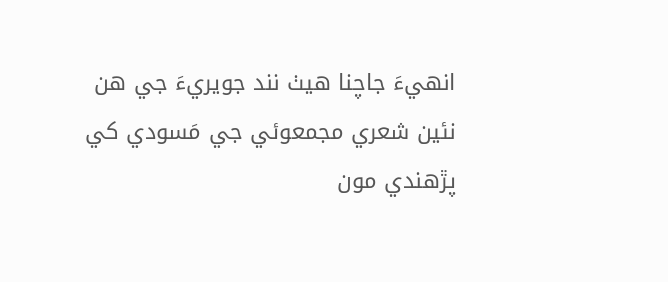انهيءَ جاچنا هيٺ نند جويريءَ جي هن نئين شعري مجمعوئي جي مَسودي کي پڙهندي مون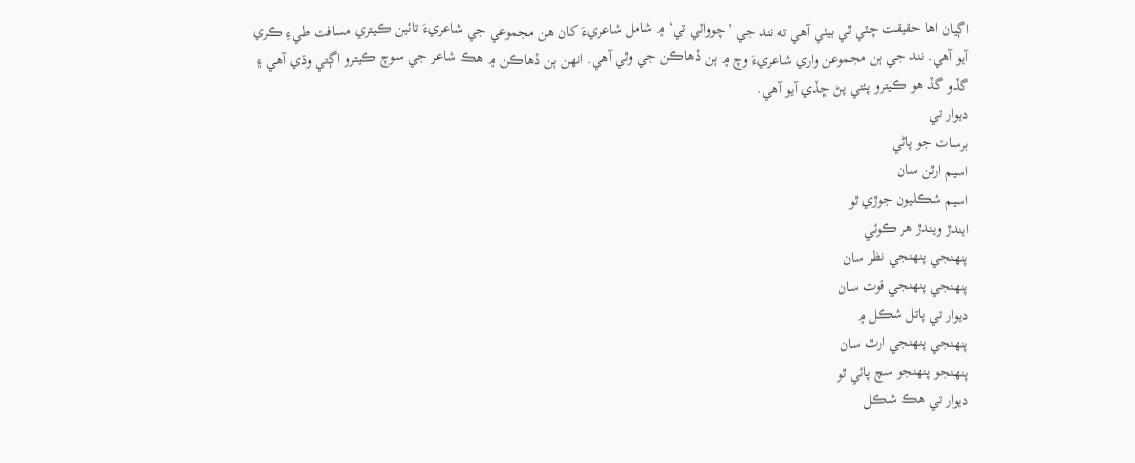اڳيان اها حقيقت چٽي ٿي بيٺي آهي ته نند جي ’چوواٽي تي‘ ۾ شامل شاعريءَ کان هن مجموعي جي شاعريءَ تائين ڪيتري مسافت طيءِ ڪري آيو آهي. نند جي ٻن مجموعن واري شاعريءَ وچ ۾ ٻن ڏهاڪن جي وٿي آهي. انهن ٻن ڏهاڪن ۾ هڪ شاعر جي سوچ ڪيترو اڳتي وڌي آهي ۽ گڏو گڏ هو ڪيترو پٺتي پڻ ڇڏي آيو آهي.
ديوار تي
برسات جو پاڻي
اسيم ارٿن سان
اسيم شڪليون جوڙي ٿو
ايندڙ ويندڙ هر ڪوئي
پنهنجي پنهنجي نظر سان
پنهنجي پنهنجي قوت سان
ديوار تي پاتل شڪل ۾
پنهنجي پنهنجي ارٿ سان
پنهنجو پنهنجو سچ پائي ٿو
ديوار تي هڪ شڪل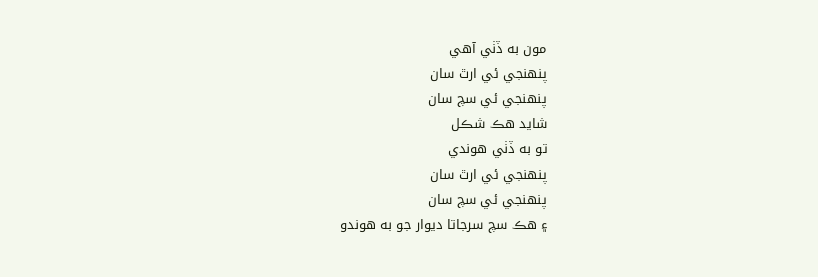مون به ڏٺي آهي
پنهنجي ئي ارٿ سان
پنهنجي ئي سچ سان
شايد هڪ شڪل
تو به ڏٺي هوندي
پنهنجي ئي ارٿ سان
پنهنجي ئي سچ سان
۽ هڪ سچ سرجاتا ديوار جو به هوندو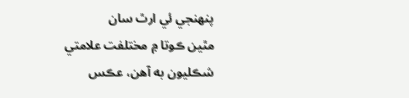پنهنجي ئي ارٿ سان
مٿين ڪوتا ۾ مختلفت علامتي شڪليون به آهن، عڪس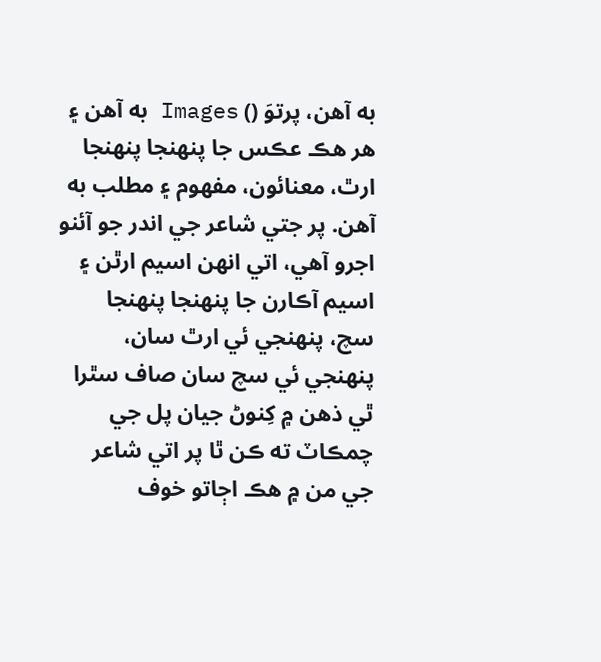به آهن، پرتوَ () Images به آهن ۽ هر هڪ عڪس جا پنهنجا پنهنجا ارٿ، معنائون، مفهوم ۽ مطلب به آهن. پر جتي شاعر جي اندر جو آئنو اجرو آهي، اتي انهن اسيم ارٿن ۽ اسيم آڪارن جا پنهنجا پنهنجا سچ، پنهنجي ئي ارٿ سان، پنهنجي ئي سچ سان صاف سٿرا ٿي ذهن ۾ کِنوڻ جيان پل جي چمڪاٽ ته ڪن ٿا پر اتي شاعر جي من ۾ هڪ اڄاتو خوف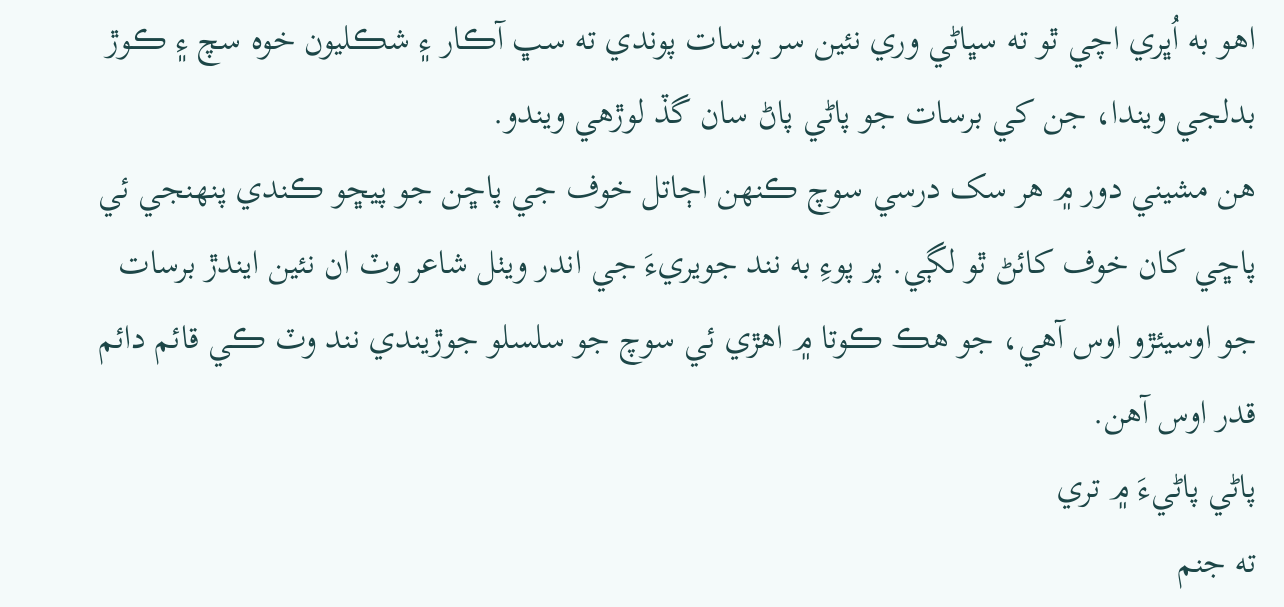اهو به اُڀري اچي ٿو ته سڀاڻي وري نئين سر برسات پوندي ته سڀ آڪار ۽ شڪليون خوه سچ ۽ ڪوڙ بدلجي ويندا، جن کي برسات جو پاڻي پاڻ سان گڏ لوڙهي ويندو.
هن مشيني دور ۾ هر سک درسي سوچ ڪنهن اڄاتل خوف جي پاڇن جو پيڇو ڪندي پنهنجي ئي پاڇي کان خوف کائڻ ٿو لڳي. پر پوءِ به نند جويريءَ جي اندر ويٺل شاعر وٽ ان نئين ايندڙ برسات جو اوسيئڙو اوس آهي، جو هڪ ڪوتا ۾ اهڙي ئي سوچ جو سلسلو جوڙيندي نند وٽ ڪي قائم دائم قدر اوس آهن.
پاڻي پاڻيءَ ۾ تري
ته جنم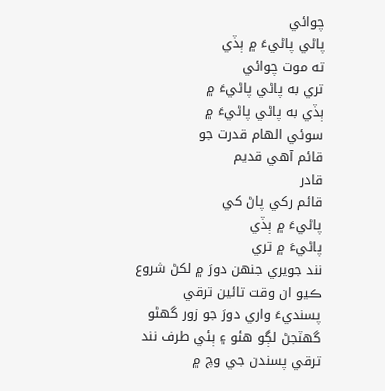چوائي
پاڻي پاڻيءَ ۾ ٻڏي
ته موت چوائي
تري به پاڻي پاڻيءَ ۾
ٻڏي به پاڻي پاڻيءَ ۾
سوئي الهام قدرت جو
قائم آهي قديم
قادر
قائم رکي پاڻ کي
پاڻيءَ ۾ ٻڏي
پاڻيءَ ۾ تري
نند جويري جنهن دورَ ۾ لکڻ شروع ڪيو ان وقت تائين ترقي پسنديءَ واري دورَ جو زور گهڻو گهٽجڻ لڳو هئو ۽ ٻئي طرف نند ترقي پسندن جي وچ ۾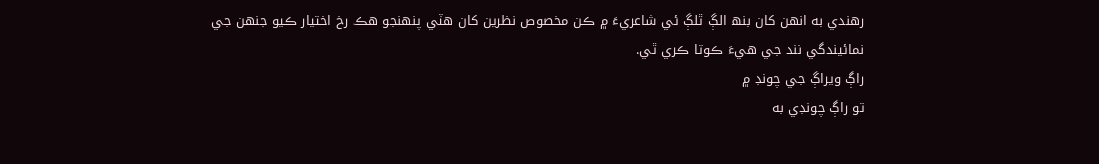رهندي به انهن کان بنھ الڳ ٿلڳ ئي شاعريءَ ۾ ڪن مخصوص نظرين کان هٽي پنهنجو هڪ رخ اختيار ڪيو جنهن جي نمائيندگي نند جي هيءَ ڪوتا ڪري ٿي.
راڳ ويراڳ جي چونڊ ۾
تو راڳ چونڊي به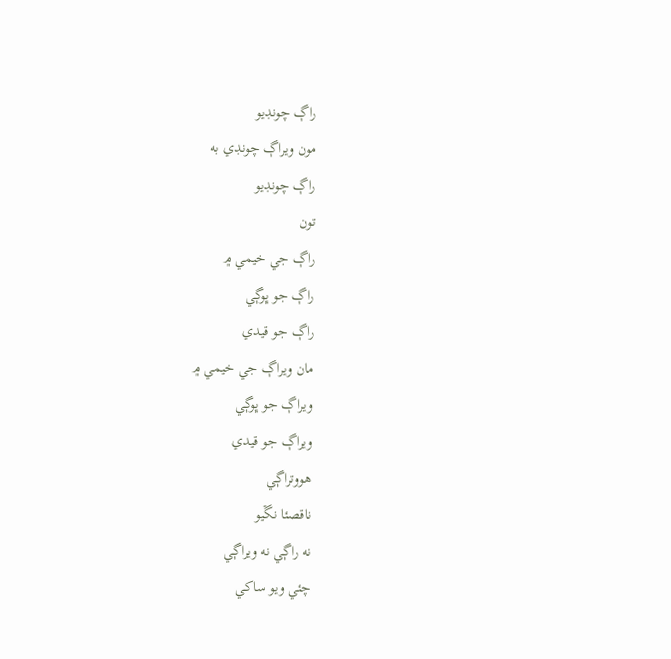راڳ چونڊيو
مون ويراڳ چونڊي به
راڳ چونڊيو
تون
راڳ جي خيمي ۾
راڳ جو ڀوڳي
راڳ جو قيدي
مان ويراڳ جي خيمي ۾
ويراڳ جو ڀوڳي
ويراڳ جو قيدي
هووتراڳي
ناقصئا نڱيو
نه راڳي نه ويراڳي
چئي ويو ساکي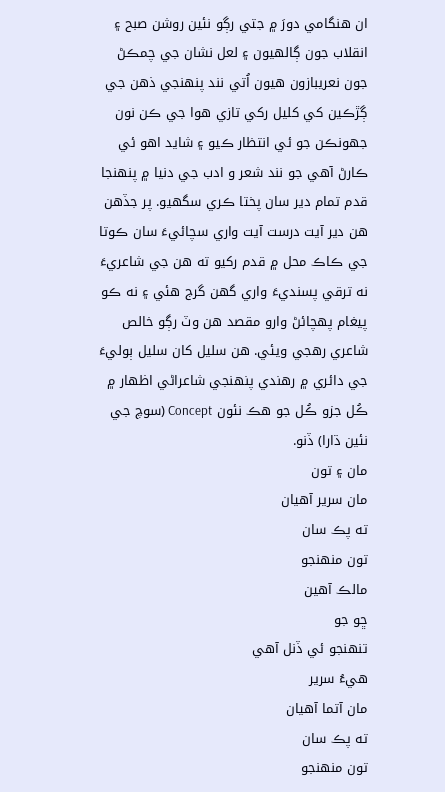ان هنگامي دورَ ۾ جتي رڳو نئين روشن صبح ۽ انقلاب جون ڳالهيون ۽ لعل نشان جي چمڪڻ جون نعريبازون هيون اُتي نند پنهنجي ذهن جي ڳڙڪين کي کليل رکي تازي هوا جي ڪن نون جهونڪن جو ئي انتظار ڪيو ۽ شايد اهو ئي ڪارڻ آهي جو نند شعر و ادب جي دنيا ۾ پنهنجا قدم تمام دير سان پختا ڪري سگهيو. پر جڏهن هن دير آيت درست آيت واري سچائيءَ سان ڪوتا جي ڪاڪ محل ۾ قدم رکيو ته هن جي شاعريءَ نه ترقي پسنديءَ واري گهن گرج هئي ۽ نه ڪو پيغام پهچائڻ وارو مقصد هن وٽ رڳو خالص شاعري رهجي ويئي. هن سليل کان سليل ٻوليءَ جي دائري ۾ رهندي پنهنجي شاعراڻي اظهار ۾ ڪُل جزو ڪُل جو هڪ نئون Concept (سوچ جي نئين ڌارا) ڏنو.
مان ۽ تون
مان سرير آهيان
ته پڪ سان
تون منهنجو
مالڪ آهين
ڇو جو
تنهنجو ئي ڏنل آهي
هيءُ سرير
مان آتما آهيان
ته پڪ سان
تون منهنجو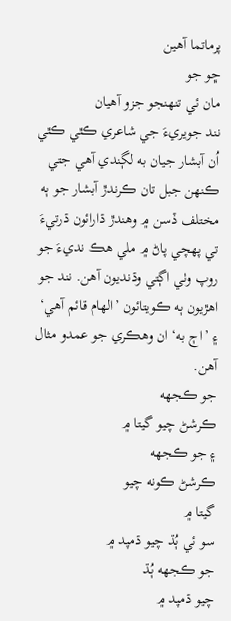پرماتما آهين
ڇو جو
مان ئي تنهنجو جزو آهيان
نند جويريءَ جي شاعري ڪٿي ڪٿي اُن آبشار جيان به لڳندي آهي جتي ڪنهن جبل تان ڪرندڙ آبشار جو ٻه مختلف ڏسن ۾ وهندڙ ڌارائون ڌرتيءَ تي پهچي پاڻ ۾ ملي هڪ نديءَ جو روپ وٺي اڳتي وڌنديون آهن. نند جو اهڙيون ٻه ڪويتائون ’الهام قائم آهي‘ ۽ ’اڄ به‘ ان وهڪري جو عمدو مثال آهن.
جو ڪجهه
ڪرشڻ چيو گيتا ۾
۽ جو ڪجهه
ڪرشڻ ڪونه چيو
گيتا ۾
سو ئي ٻُڌ چيو ڌمپد ۾
جو ڪجهه ٻُڌ
چيو ڌمپد ۾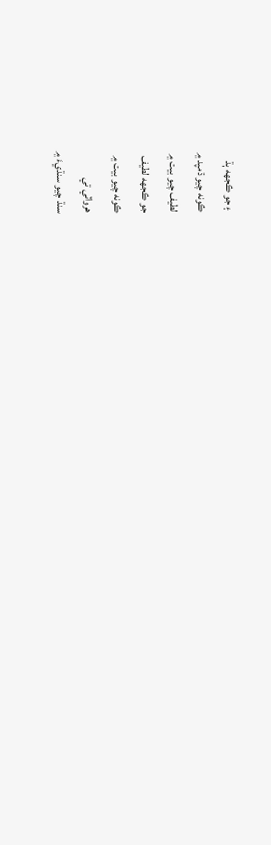۽ جو ڪجهه ٻڌ
ڪونه چيو ڌمپد ۾
لطيف چيو بيت ۾
جو ڪجهه لطيف
ڪونه چيو بيت ۾
هرواٽي تي
سنڌ چيو سنڌيءَ ۾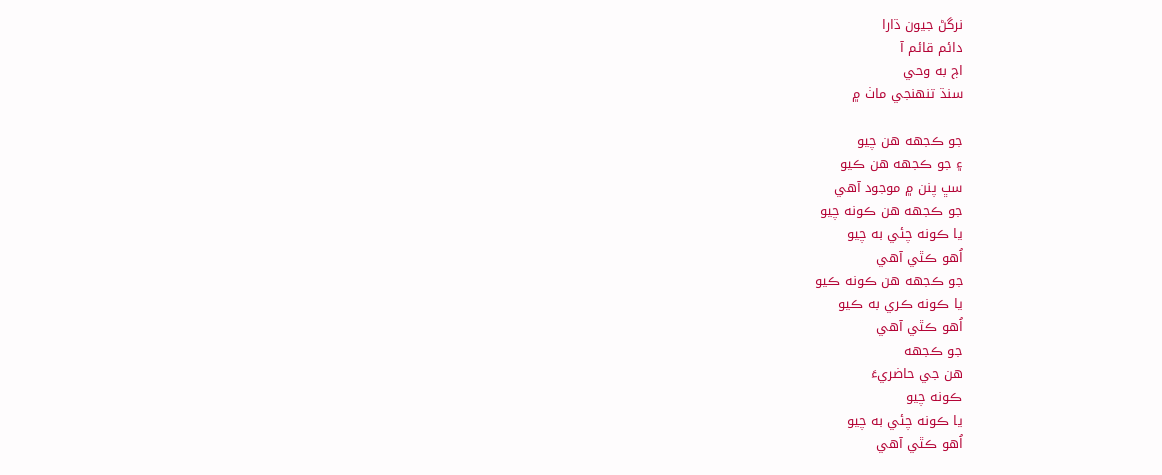نرگڻ جيون ڌارا
دائم قائم آ
اڄ به وحي
سنڌ تنهنجي ماٺ ۾

جو ڪجهه هن چيو
۽ جو ڪجهه هن ڪيو
سڀ پنن ۾ موجود آهي
جو ڪجهه هن ڪونه چيو
يا ڪونه چئي به چيو
اُهو ڪٿي آهي
جو ڪجهه هن ڪونه ڪيو
يا ڪونه ڪري به ڪيو
اُهو ڪٿي آهي
جو ڪجهه
هن جي حاضريءَ
ڪونه چيو
يا ڪونه چئي به چيو
اُهو ڪٿي آهي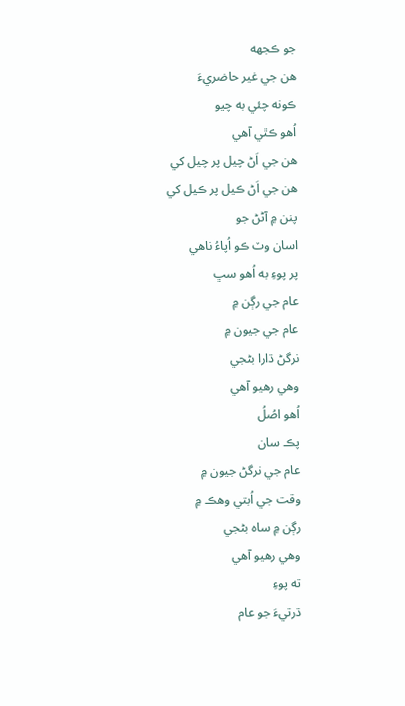جو ڪجهه
هن جي غير حاضريءَ
ڪونه چئي به چيو
اُهو ڪٿي آهي
هن جي اَڻ چيل پر چيل کي
هن جي اَڻ ڪيل پر ڪيل کي
پنن ۾ آڻڻ جو
اسان وٽ ڪو اُپاءُ ناهي
پر پوءِ به اُھو سڀ
عام جي رڳن ۾
عام جي جيون ۾
نرگڻ ڌارا بڻجي
وهي رهيو آهي
اُهو اصُلُ
پڪ سان
عام جي نرگڻ جيون ۾
وقت جي اُبتي وهڪ ۾
رڳن ۾ ساه بڻجي
وهي رهيو آهي
ته پوءِ
ڌرتيءَ جو عام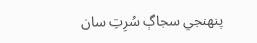پنهنجي سجاڳ سُرِتِ سان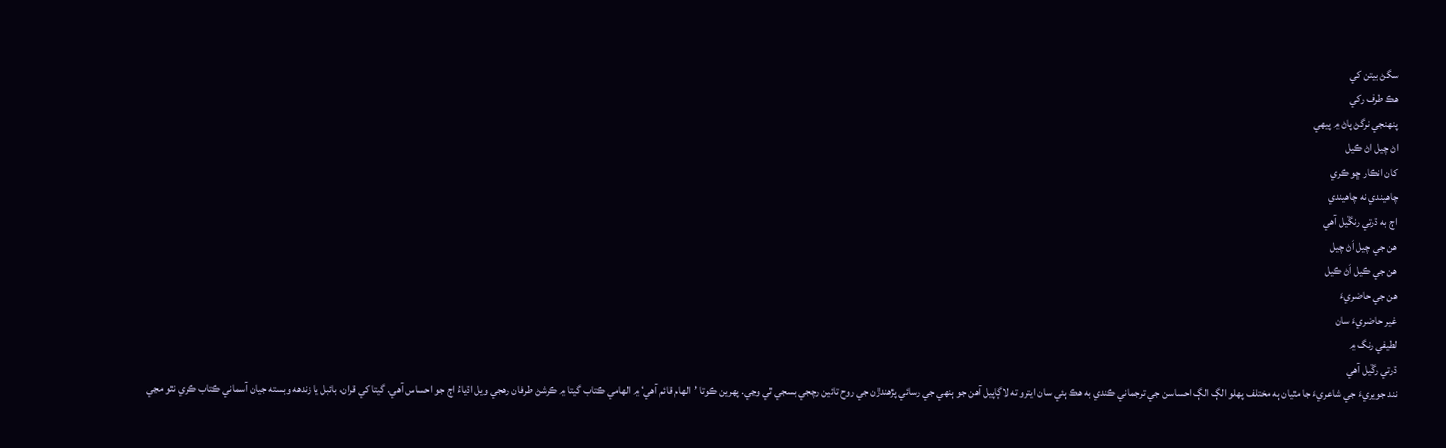سگڻ بيتن کي
هڪ طرف رکي
پنهنجي نرگڻ پاڻ ۾ پيهي
اڻ چيل اڻ ڪيل
کان انڪار ڇو ڪري
چاهيندي نه چاهيندي
اڄ به ڌرتي رنڱيل آهي
هن جي چيل اَڻ چيل
هن جي ڪيل اَڻ ڪيل
هن جي حاضريءَ
غير حاضريءَ سان
لطيفي رنگ ۾
ڌرتي رڱيل آهي
نند جويريءَ جي شاعريءَ جا مٿيان ٻه مختلف پهلو الڳ الڳ احساسن جي ترجماني ڪندي به هڪ ٻئي سان ايترو ته لاڳاپيل آهن جو ٻنهي جي رسائي پڙهندڙن جي روح تائين رچجي بسجي ٿي وڃي. پهرين ڪوتا ’الهام قائم آهي‘ ۾ الهامي ڪتاب گيتا ۾ ڪرشڻ طرفان رهجي ويل اڌياءُ اڄ جو احساس آهي. گيتا کي قران، بائبل يا زندهه وبسته جيان آسماني ڪتاب ڪري نٿو مڃي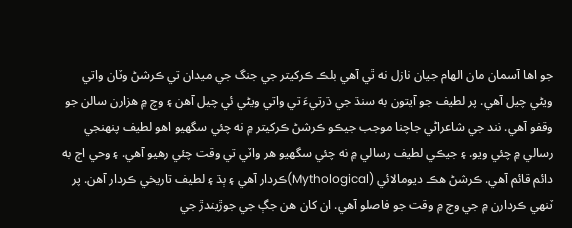جو اها آسمان مان الهام جيان نازل نه ٿي آهي بلڪ ڪرکيتر جي جنگ جي ميدان تي ڪرشڻ وٽان واتي ويڻي چيل آهي. پر لطيف جو آيتون به سنڌ جي ڌرتيءَ تي واتي ويڻي ئي چيل آهن ۽ وچ ۾ هزارن سالن جو وقفو آهي. نند جي شاعراڻي جاچنا موجب جيڪو ڪرشڻ ڪرکيتر ۾ نه چئي سگهيو اهو لطيف پنهنجي رسالي ۾ چئي ويو. ۽ جيڪي لطيف رسالي ۾ نه چئي سگهيو هر واٽي تي وقت چئي رهيو آهي. ۽ وحي اڄ به دائم قائم آهي. ڪرشڻ هڪ ديومالائي (Mythological)ڪردار آهي ۽ ٻڌ ۽ لطيف تاريخي ڪردار آهن. پر ٽنهي ڪردارن ۾ جي وچ ۾ وقت جو فاصلو آهي. ان کان هن جڳ جي جوڙيندڙ جي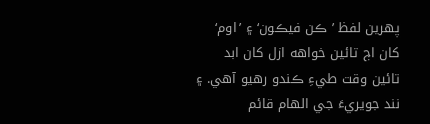پهرين لفظ ’ڪن فيڪون‘ ۽ ’اوم‘ کان اڄ تائين خواهه ازل کان ابد تائين وقت طيءِ ڪندو رهيو آهي. ۽ نند جويريءَ جي الهام قائم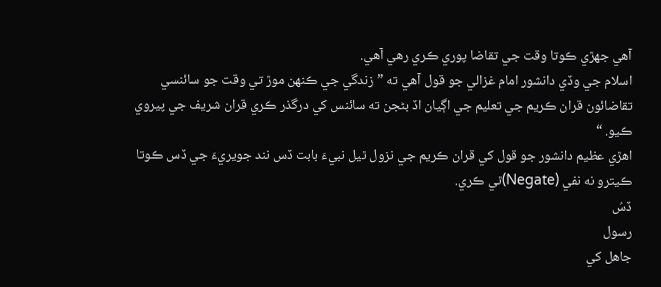آهي جهڙي ڪوتا وقت جي تقاضا پوري ڪري رهي آهي.
اسلام جي وڏي دانشور امام غزالي جو قول آهي ته ”زندگي جي ڪنهن موڙ تي وقت جو سائنسي تقاضائون قران ڪريم جي تعليم جي اڳيان اڏ بڻجن ته سائنس کي درگذر ڪري قران شريف جي پيروي ڪيو. “
اهڙي عظيم دانشور جو قول کي قران ڪريم جي نزول ٿيل نبيءَ بابت ڏس نند جويريءَ جي ڏس ڪوتا ڪيترو نه نفي (Negate)ٿي ڪري.
ڏسُ
رسول
جاهل کي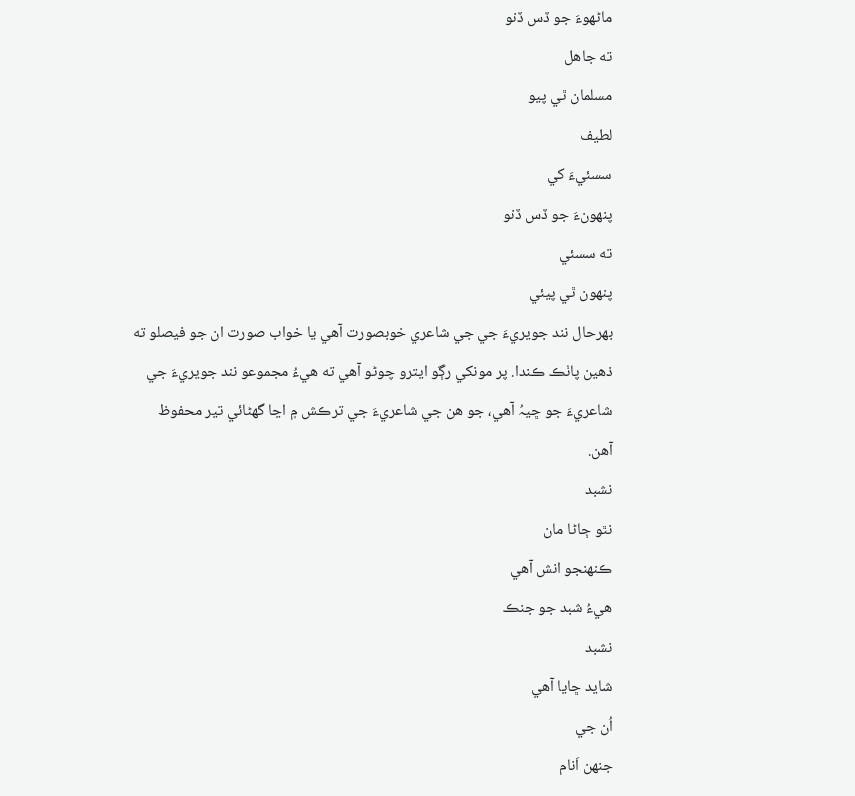ماڻهوءَ جو ڏس ڏنو
ته جاهل
مسلمان ٿي پيو
لطيف
سسئيءَ کي
پنهونءَ جو ڏس ڏنو
ته سسئي
پنهون ٿي پيئي
بهرحال نند جويريءَ جي جي شاعري خوبصورت آهي يا خواب صورت ان جو فيصلو ته ذهين پاٺڪ ڪندا. پر مونکي رڳو ايترو چوڻو آهي ته هيءُ مجموعو نند جويريءَ جي شاعريءَ جو ڇيہُ آهي، جو هن جي شاعريءَ جي ترڪش ۾ اڃا گهڻائي تير محفوظ آهن.
نشبد
نٿو ڄاڻا مان
ڪنهنجو انش آهي
هيءُ شبد جو جنڪ
نشبد
شايد ڇايا آهي
اُن جي
جنهن اَنام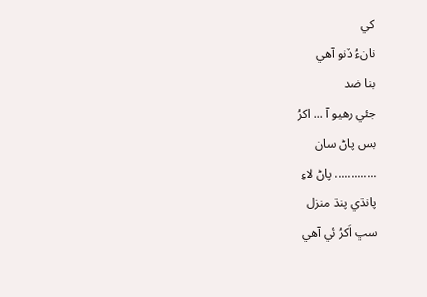کي
نانءُ ڏنو آهي
بنا ضد
جئي رهيو آ ... اکرُ
بس پاڻ سان
............. پاڻ لاءِ
پانڌي پنڌ منزل
سڀ اَکرُ ئي آهي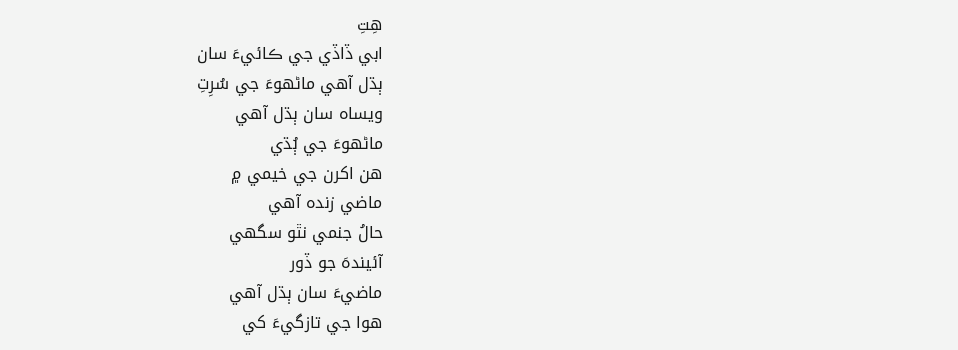هِتِ
ابي ڏاڏي جي ڪائيءَ سان
ٻڌل آهي ماڻهوءَ جي سُرِتِ
ويساه سان ٻڌل آهي
ماڻهوءَ جي ٻُڌي
هن اکرن جي خيمي ۾
ماضي زنده آهي
حالُ جنمي نٿو سگهي
آئيندهَ جو ڏور
ماضيءَ سان ٻڌل آهي
هوا جي تازگيءَ کي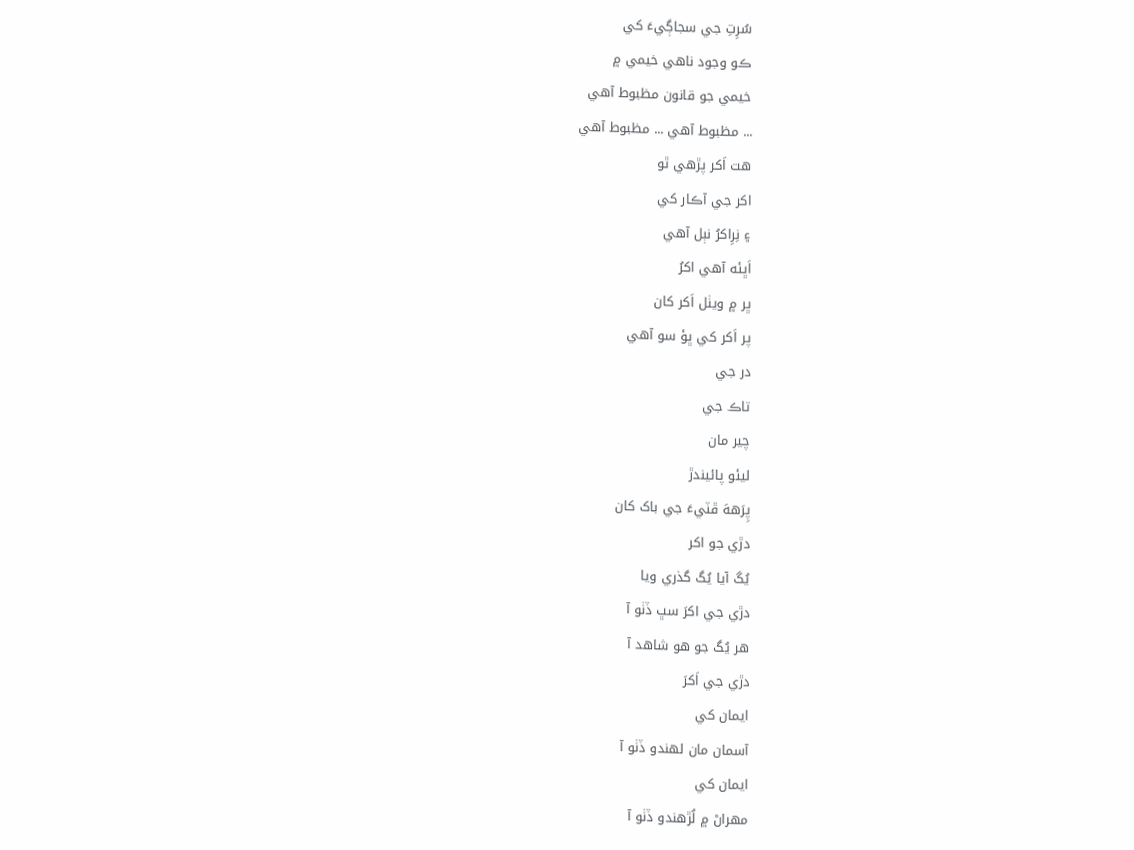سُرِتِ جي سجاڳيءَ کي
ڪو وجود ناهي خيمي ۾
خيمي جو قانون مظبوط آهي
... مظبوط آهي ... مظبوط آهي
هت اَکر پڙهي ٿو
اکر جي آڪار کي
۽ نِرِاکرُ نٻل آهي
اَڀئه آهي اکرُ
ڀر ۾ ويٺل اَکر کان
پر اَکر کي ڀؤ سو آهي
در جي
تاڪ جي
چير مان
ليئو پائيندڙ
پِرَههَ ڦٽيءَ جي باک کان
دڙي جو اکر
يُگ آيا يُگ گذري ويا
دڙي جي اکرَ سڀ ڏٺو آ
هر يُگ جو هو شاهد آ
دڙي جي اَکرَ
ايمان کي
آسمان مان لهندو ڏٺو آ
ايمان کي
مهراڻ ۾ لُڙهندو ڏٺو آ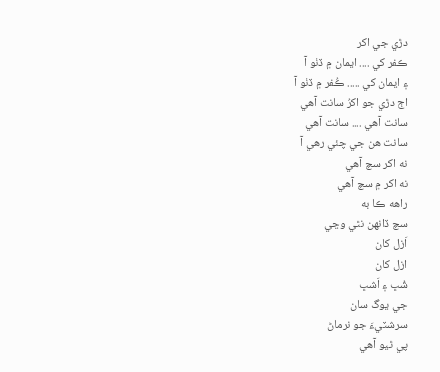دڙي جي اکر
ڪفر کي .... ايمان ۾ ڏٺو آ
۽ ايمان کي ..... ڪُفر ۾ ڏٺو آ
اڄ دڙي جو اکرُ سانت آهي
سانت آهي .... سانت آهي
سانت هن جي چئي رهي آ
نه اکر سچ آهي
نه اکر ۾ سچ آهي
راهه ڪا به
سچ ڏانهن نٿي وڃي
اَزل کان
ازل کان
شُڀ ۽ اَشڀ
جي يوگ سان
سرشٽيءَ جو نرماڻ
پي ٿيو آهي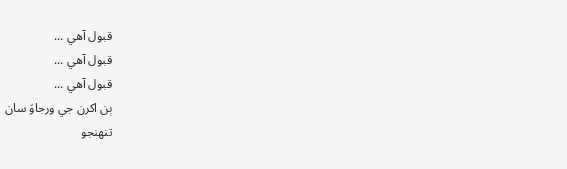قبول آهي ...
قبول آهي ...
قبول آهي ...
ٻن اکرن جي ورجاوَ سان
تنهنجو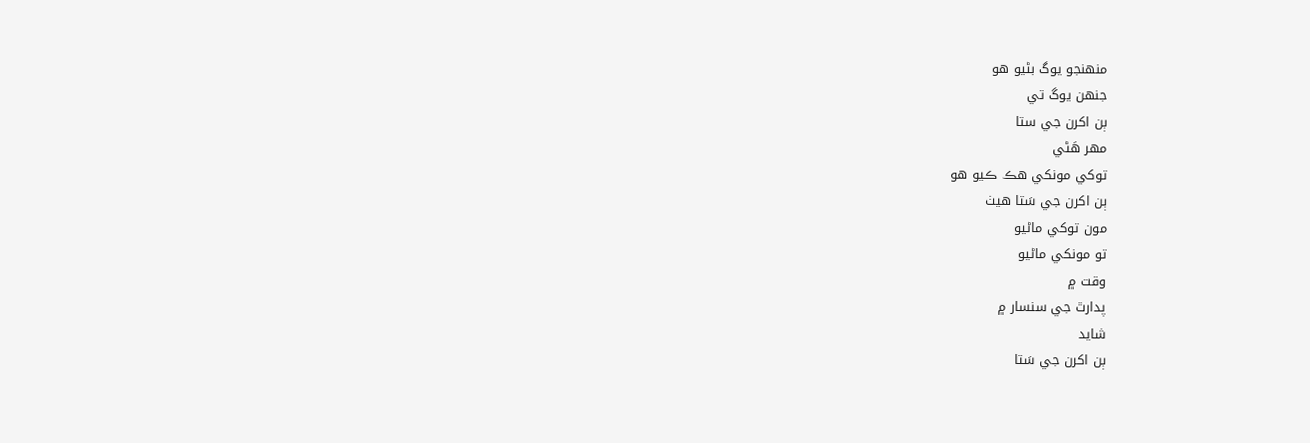منهنجو يوگ بڻيو هو
جنهن يوگ تي
ٻن اکرن جي ستا
مهر هَڻي
توکي مونکي هڪ ڪيو هو
ٻن اکرن جي سَتا هيٺ
مون توکي ماڻيو
تو مونکي ماڻيو
وقت ۾
پدارٿ جي سنسار ۾
شايد
ٻن اکرن جي سَتا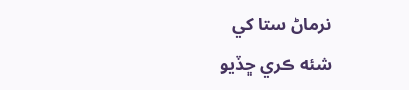نرماڻ ستا کي
شئه ڪري ڇڏيو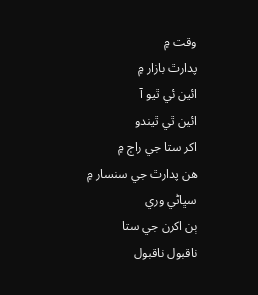وقت ۾
پدارٿ بازار ۾
ائين ئي ٿيو آ
ائين ٿي ٿيندو
اکر ستا جي راڄ ۾
هن پدارٿ جي سنسار ۾
سڀاڻي وري
ٻن اکرن جي ستا
ناقبول ناقبول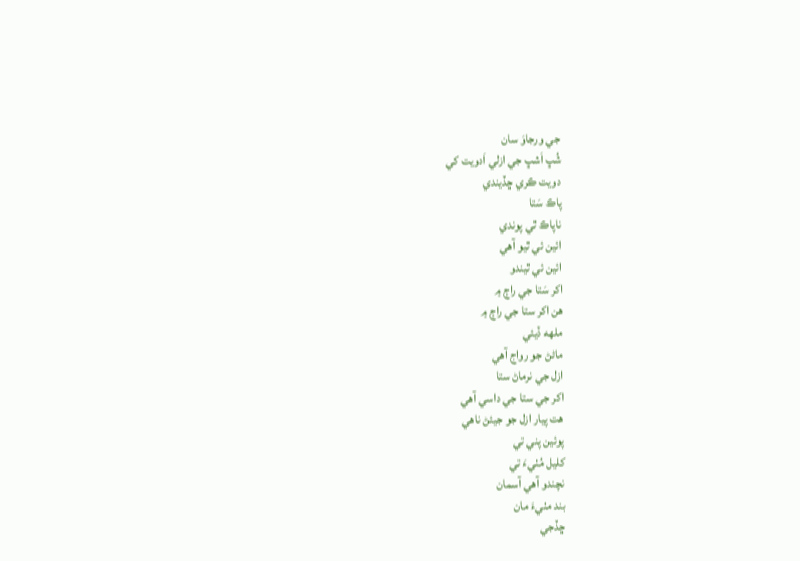جي ورجاوَ سان
شُڀ اَشڀ جي ازلي اَدويت کي
دويت ڪري ڇڏيندي
پاڪ سَتا
ناپاڪ ٿي پوندي
ائين ئي ٿيو آهي
ائين ئي ٿيندو
اکر سَتا جي راڄ ۾
هن اکر ستا جي راڄ ۾
ملهه ڏيئي
ماڻڻ جو رواج آهي
ازل جي نرماڻ ستا
اکر جي ستا جي داسي آهي
هت پيار ازل جو جيئڻ ناهي
پوئين پني تي
کليل مُٺيءَ تي
نچندو آهي آسمان
بند مٺيءَ مان
ڇڏجي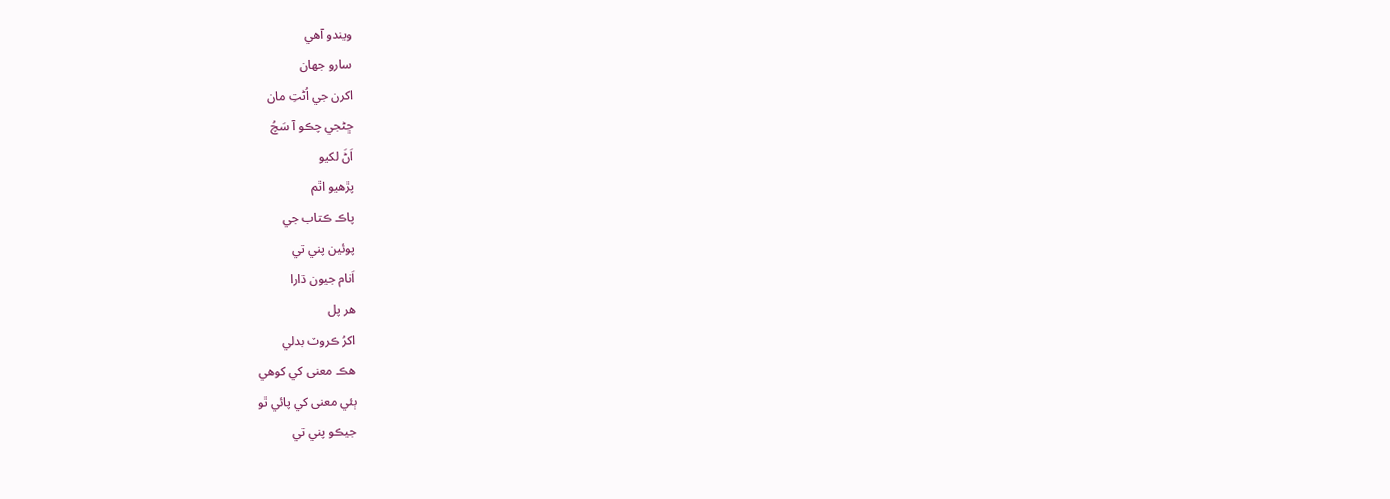ويندو آهي
سارو جهان
اکرن جي اُڻتِ مان
ڇڻجي چڪو آ سَچُ
اَڻَ لکيو
پڙهيو اٿم
پاڪ ڪتاب جي
پوئين پني تي
اَنام جيون ڌارا
هر پل
اکرُ ڪروٽ بدلي
هڪ معنى کي کوهي
ٻئي معنى کي پائي ٿو
جيڪو پني تي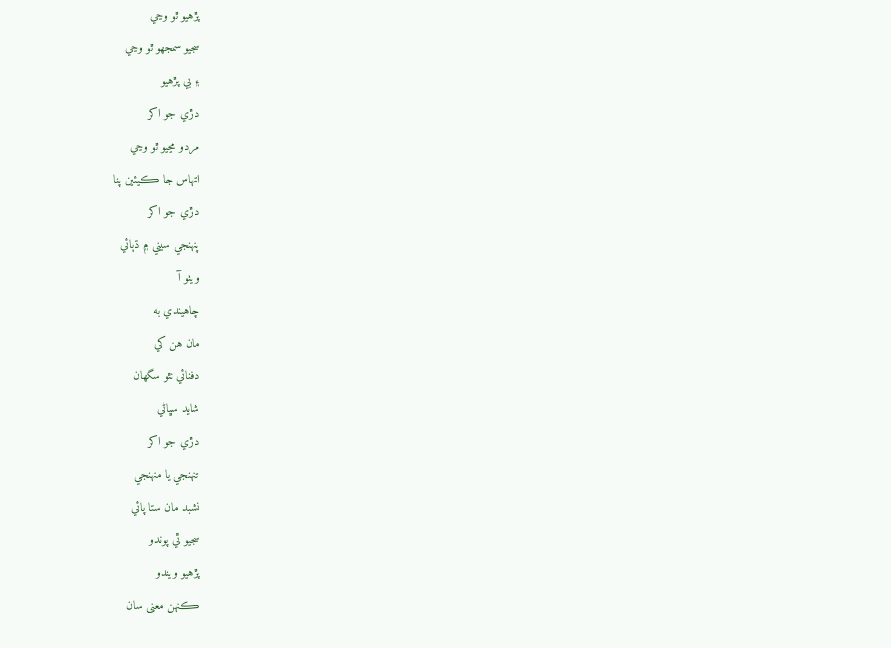پڙهيو ٿو وڃي
سجيو سمجهو ٿو وڃي
۽ بي پڙهيو
دڙي جو اکر
مردو مڃيو ٿو وڃي
اتهاس جا ڪيئين پنا
دڙي جو اکر
پنهنجي سيني ۾ ڌٻائي
ويٺو آ
چاهيندي به
مان هن کي
دفنائي نٿو سگهان
شايد سڀاڻي
دڙي جو اکر
تنهنجي يا منهنجي
نشبد مان ستا پائي
سجيو ٿي پوندو
پڙهيو ويندو
ڪنهن معنى سان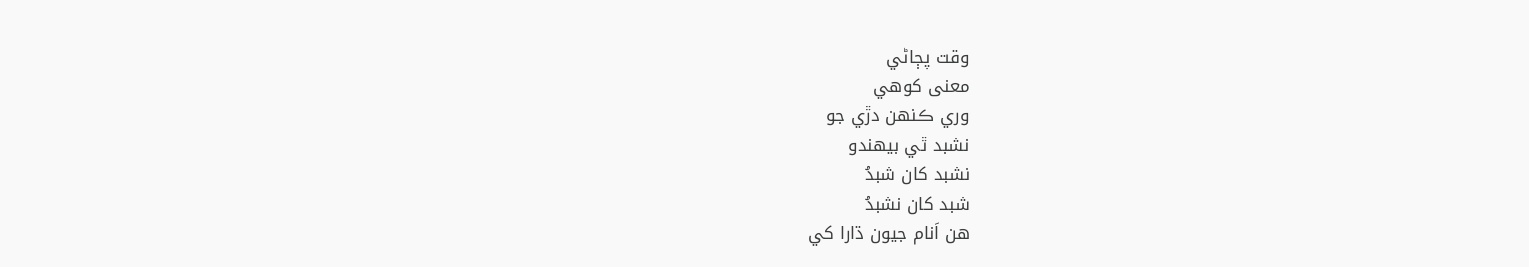وقت پڄاڻي
معنى کوهي
وري ڪنهن دڙي جو
نشبد ٿي بيهندو
نشبد کان شبدُ
شبد کان نشبدُ
هن اَنام جيون ڌارا کي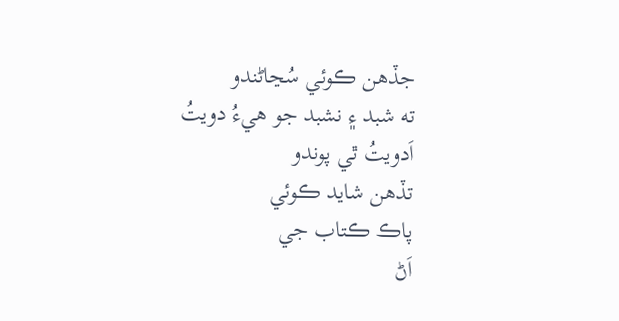جڏهن ڪوئي سُڃاڻندو
ته شبد ۽ نشبد جو هيءُ دويتُ
اَدويتُ ٿي پوندو
تڏهن شايد ڪوئي
پاڪ ڪتاب جي
اَڻ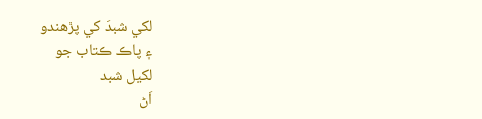لکي شبدَ کي پڙهندو
۽ پاڪ ڪتاب جو
لکيل شبد
اَڻ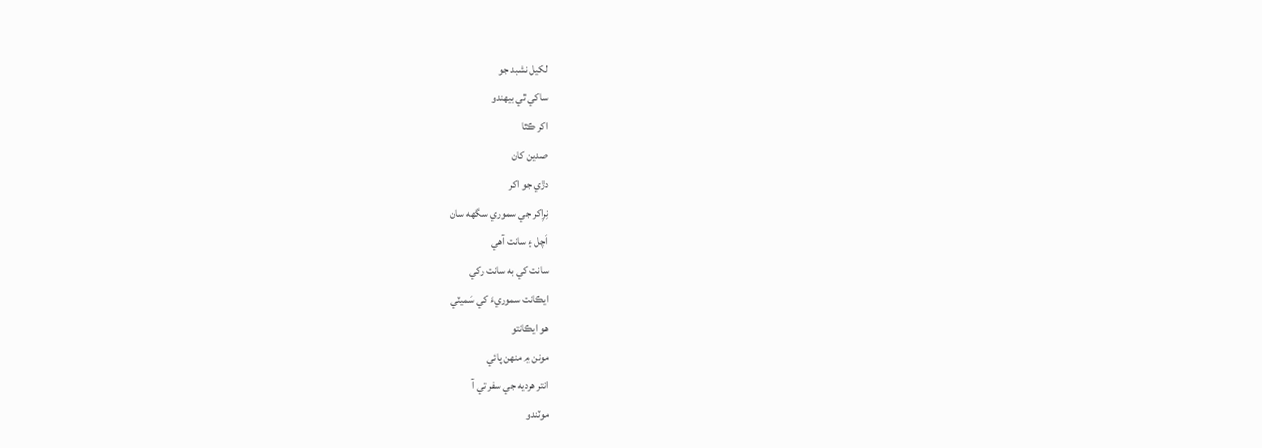لکيل نشبد جو
ساکي ٿي بيهندو
اکر ڪٿا
صدين کان
دڙي جو اکر
نِرِاکر جي سموري سگهه سان
اَچل ۽ سانت آهي
سانت کي به سانت رکي
ايڪانت سموريءَ کي سَميٽي
هو ايڪانتو
مونن ۾ منهن پائي
انتر هرديه جي سفر تي آ
موٽندو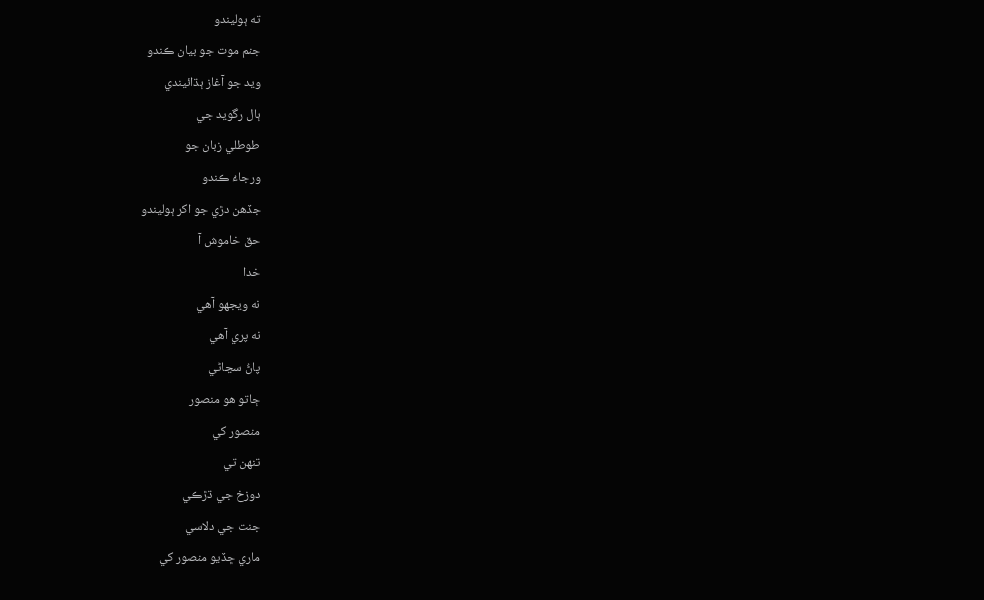ته ٻوليندو
جنم موت جو بيان ڪندو
ويد جو آغاز ٻڌائيندي
ٻال رگويد جي
طوطلي زبان جو
ورجاءُ ڪندو
جڏهن دڙي جو اکر ٻوليندو
حق خاموش آ
خدا
نه ويجهو آهي
نه پري آهي
پاڻُ سڃاڻي
ڄاتو هو منصور
منصور کي
تنهن تي
دوزخ جي ڌڙڪي
جنت جي دلاسي
ماري ڇڏيو منصور کي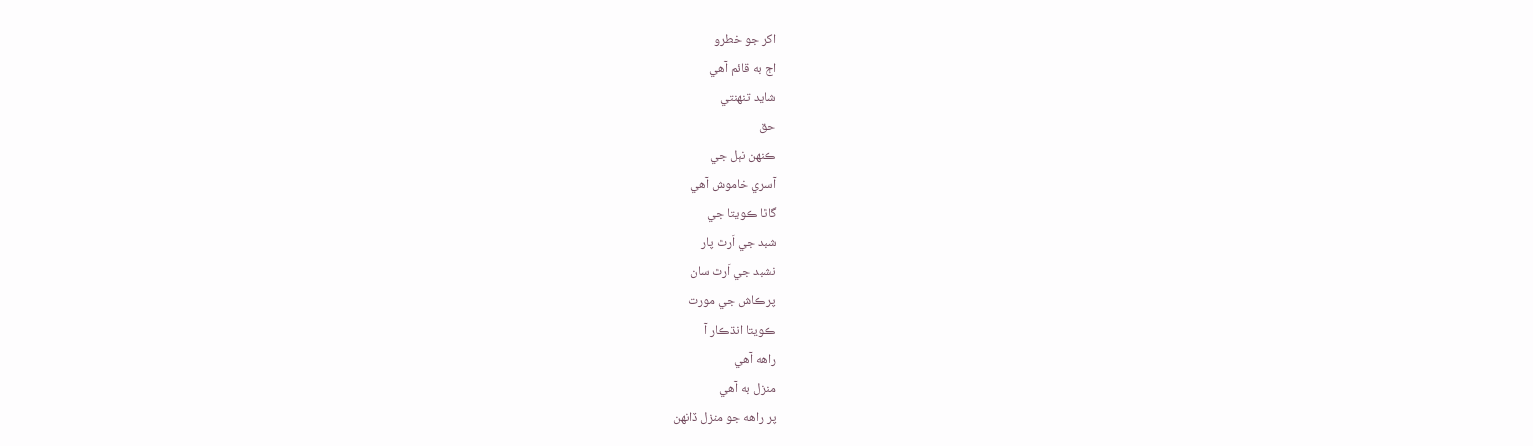اکر جو خطرو
اڄ به قائم آهي
شايد تنهنتي
حق
ڪنهن نٻل جي
آسري خاموش آهي
گاٿا ڪويتا جي
شبد جي اَرٿ پار
نشبد جي اَرٿ سان
پرڪاش جي مورت
ڪويتا انڌڪار آ
راهه آهي
منزل به آهي
پر راهه جو منزل ڏانهن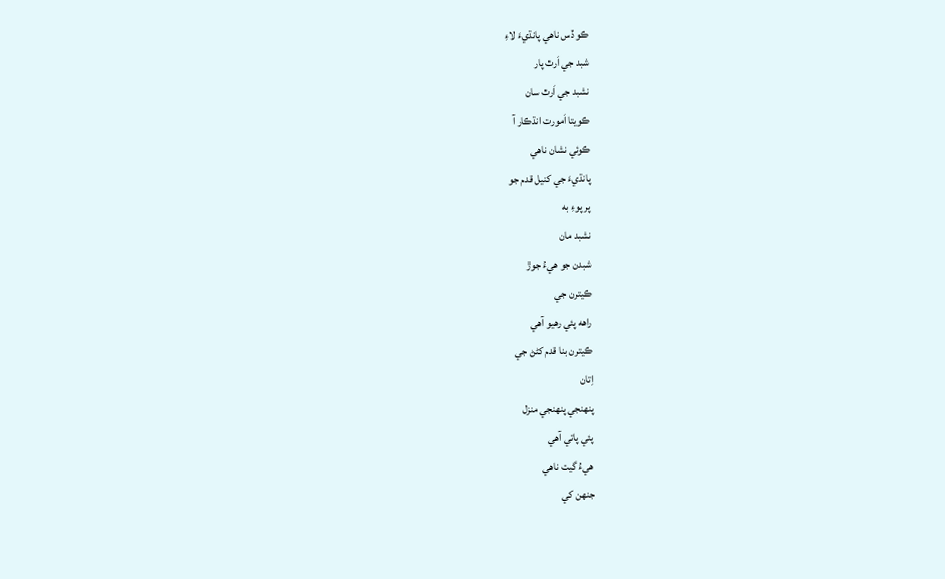ڪو ڏس ناهي پانڌيءَ لاءِ
شبد جي اَرٿ پار
نشبد جي اَرٿ سان
ڪويتا اَمورت انڌڪار آ
ڪوئي نشان ناهي
پانڌيءَ جي کنيل قدم جو
پر پوءِ به
نشبد مان
شبدن جو هيءُ جوڙ
ڪيترن جي
راهه پئي رهيو آهي
ڪيترن بنا قدم کڻڻ جي
اِتان
پنهنجي پنهنجي منزل
پئي پاتي آهي
هيءُ گيت ناهي
جنهن کي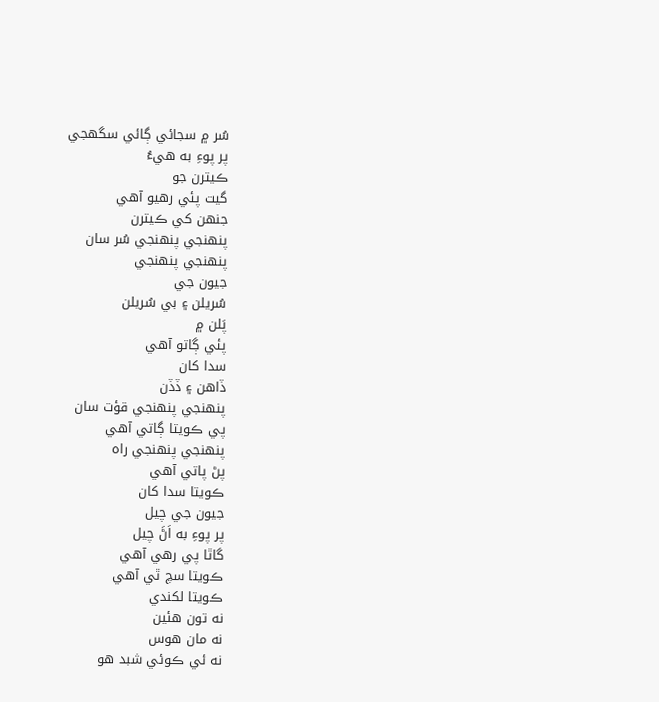سُر ۾ سجائي ڳائي سگهجي
پر پوءِ به هيءُ
ڪيترن جو
گيت پئي رهيو آهي
جنهن کي ڪيترن
پنهنجي پنهنجي سُر سان
پنهنجي پنهنجي
جيون جي
سُريلن ۽ بي سُريلن
پَلن ۾
پئي ڳاتو آهي
سدا کان
ڏاهن ۽ ڏڏن
پنهنجي پنهنجي قؤت سان
پي ڪويتا ڳاتي آهي
پنهنجي پنهنجي راه
پڻ پاتي آهي
ڪويتا سدا کان
جيون جي چيل
پر پوءِ به اَڻَ چيل
گاٿا پي رهي آهي
ڪويتا سچ ٿي آهي
ڪويتا لکندي
نه تون هئين
نه مان هوس
نه ئي ڪوئي شبد هو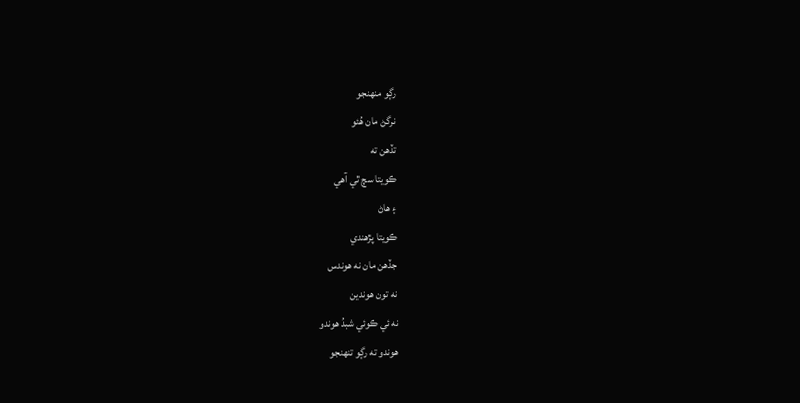رڳو منهنجو
نرگڻ مان هُئو
تڏهن ته
ڪويتا سچ ٿي آهي
۽ هاڻ
ڪويتا پڙهندي
جڏهن مان نه هوندس
نه تون هوندين
نه ئي ڪوئي شبدُ هوندو
هوندو ته رڳو تنهنجو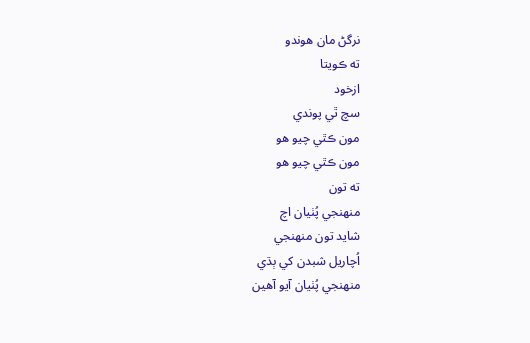نرگڻ مان هوندو
ته ڪويتا
ازخود
سچ ٿي پوندي
مون ڪٿي چيو هو
مون ڪٿي چيو هو
ته تون
منهنجي پُٺيان اچ
شايد تون منهنجي
اُچاريل شبدن کي ٻڌي
منهنجي پُٺيان آيو آهين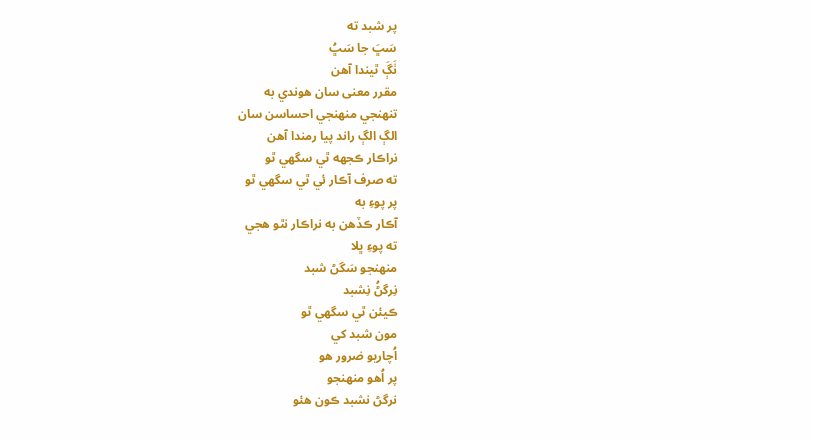پر شبد ته
سَڀَ جا سَڀُ
ٺَڳَ ٿيندا آهن
مقرر معنى سان هوندي به
تنهنجي منهنجي احساسن سان
الڳ الڳ راند پيا رمندا آهن
نراڪار ڪجهه ٿي سگهي ٿو
ته صرف آڪار ئي ٿي سگهي ٿو
پر پوءِ به
آڪار ڪڏهن به نراڪار نٿو هجي
ته پوءِ ڀلا
منهنجو سَگڻ شبد
نِرگڻُ نِشبد
ڪيئن ٿي سگهي ٿو
مون شبد کي
اُچاريو ضرور هو
پر اُهو منهنجو
نرگڻ نشبد ڪون هئو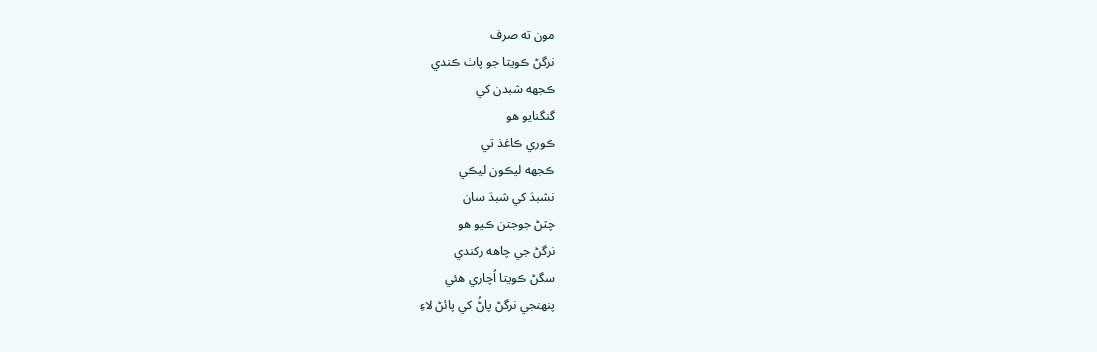مون ته صرف
نرگڻ ڪويتا جو پاٺ ڪندي
ڪجهه شبدن کي
گنگنايو هو
ڪوري ڪاغذ تي
ڪجهه ليڪون ليڪي
نشبدَ کي شبدَ سان
چٽڻ جوجتن ڪيو هو
نرگڻ جي چاهه رکندي
سگڻ ڪويتا اُچاري هئي
پنهنجي نرگڻ پاڻُ کي پائڻ لاءِ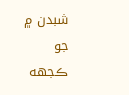شبدن ۾
جو ڪجهه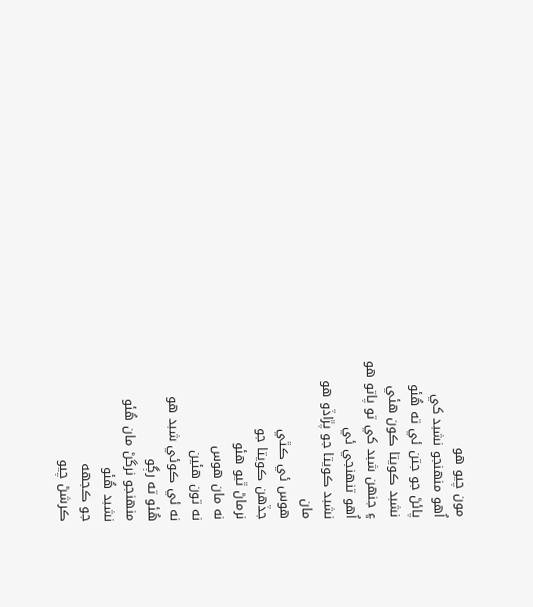مون چيو هو
اُهو منهنجو نشبد کي
پائڻ جو جتن ئي ته هُئو
نشبد ڪويتا ڪون هئي
۽ جنهن شبد کي تو پاتو هو
اُهو تنهنجي ئي
نشبد ڪويتا جو پڙاڏو هو
مان
هوس ئي ڪٿي
جڏهن ڪويتا جو
نرماڻ ٿيو هئو
نه مان هوس
نه تون هئين
نه ئي ڪوئي شبد هو
هُئو ته رڳو
منهنجو نرگڻ مان هُئو
نشبد هُئو
جو ڪجهه
ڪرشڻ چيو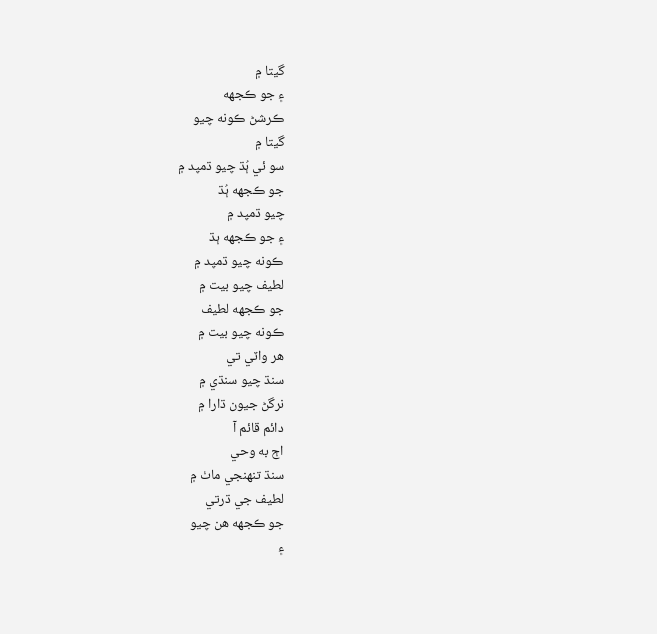گيتا ۾
۽ جو ڪجهه
ڪرشڻ ڪونه چيو
گيتا ۾
سو ئي ٻُڌ چيو ڌمپد ۾
جو ڪجهه ٻُڌ
چيو ڌمپد ۾
۽ جو ڪجهه ٻڌ
ڪونه چيو ڌمپد ۾
لطيف چيو بيت ۾
جو ڪجهه لطيف
ڪونه چيو بيت ۾
هر واٽي تي
سنڌ چيو سنڌي ۾
نرگڻ جيون ڌارا ۾
دائم قائم آ
اڄ به وحي
سنڌ تنهنجي ماٺ ۾
لطيف جي ڌرتي
جو ڪجهه هن چيو
۽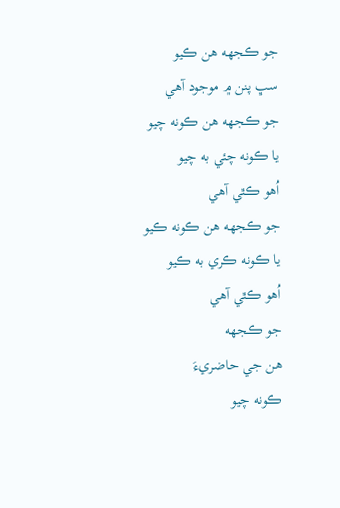جو ڪجهه هن ڪيو
سڀ پنن ۾ موجود آهي
جو ڪجهه هن ڪونه چيو
يا ڪونه چئي به چيو
اُهو ڪٿي آهي
جو ڪجهه هن ڪونه ڪيو
يا ڪونه ڪري به ڪيو
اُهو ڪٿي آهي
جو ڪجهه
هن جي حاضريءَ
ڪونه چيو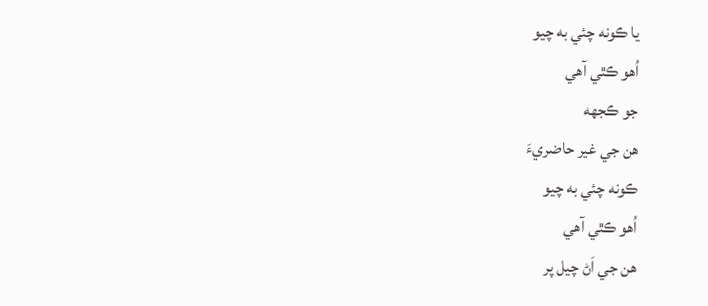يا ڪونه چئي به چيو
اُهو ڪٿي آهي
جو ڪجهه
هن جي غير حاضريءَ
ڪونه چئي به چيو
اُهو ڪٿي آهي
هن جي اَڻ چيل پر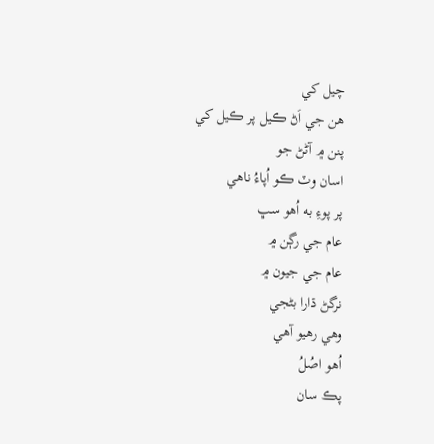چيل کي
هن جي اَڻ ڪيل پر ڪيل کي
پنن ۾ آڻڻ جو
اسان وٽ ڪو اُپاءُ ناهي
پر پوءِ به اُھو سڀ
عام جي رڳن ۾
عام جي جيون ۾
نرگڻ ڌارا بڻجي
وهي رهيو آهي
اُهو اصُلُ
پڪ سان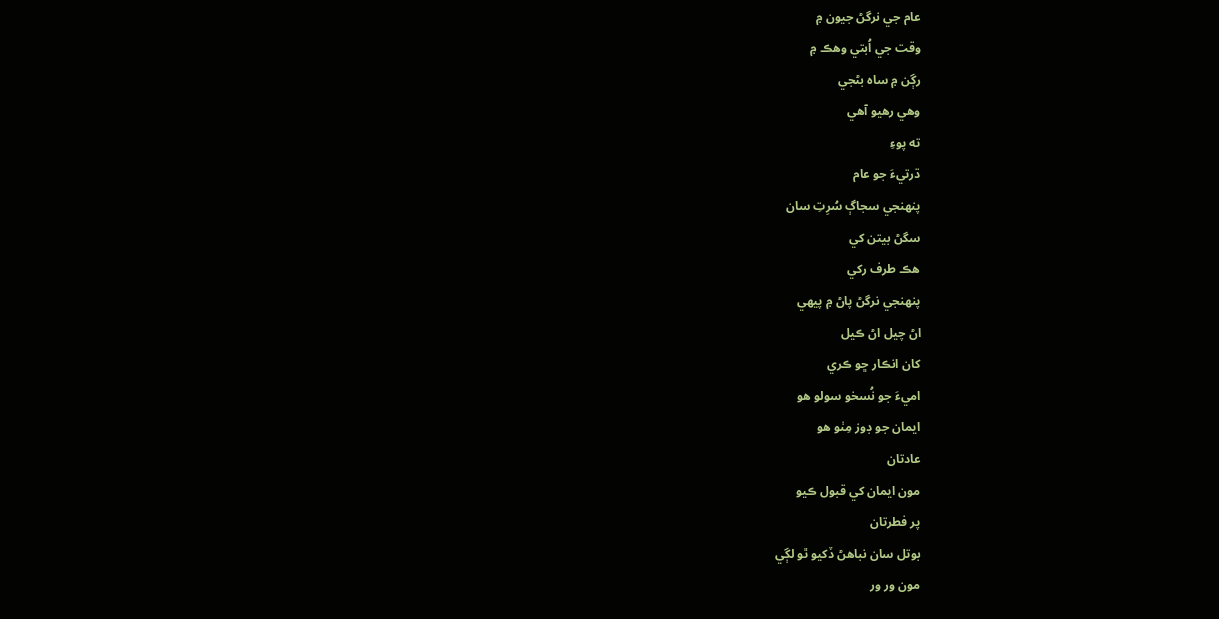عام جي نرگڻ جيون ۾
وقت جي اُبتي وهڪ ۾
رڳن ۾ ساه بڻجي
وهي رهيو آهي
ته پوءِ
ڌرتيءَ جو عام
پنهنجي سجاڳ سُرِتِ سان
سگڻ بيتن کي
هڪ طرف رکي
پنهنجي نرگڻ پاڻ ۾ پيهي
اڻ چيل اڻ ڪيل
کان انڪار ڇو ڪري
اميءَ جو نُسخو سولو هو
ايمان جو ڊوز مِٺو هو
عادتان
مون ايمان کي قبول ڪيو
پر فطرتان
بوتل سان نباهڻ ڏکيو ٿو لڳي
مون ور ور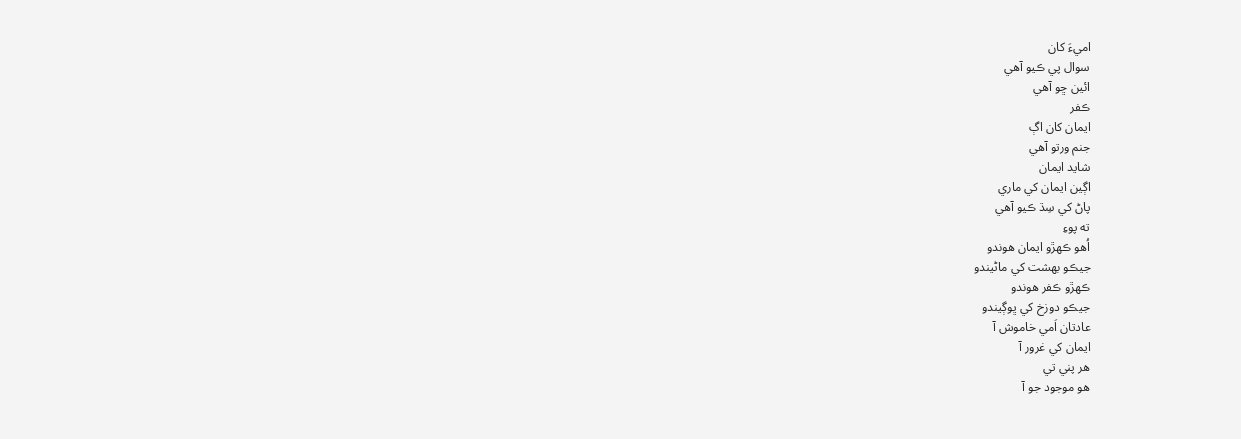اميءَ کان
سوال پي ڪيو آهي
ائين ڇو آهي
ڪفر
ايمان کان اڳ
جنم ورتو آهي
شايد ايمان
اڳين ايمان کي ماري
پاڻ کي سِڌ ڪيو آهي
ته پوءِ
اُهو ڪهڙو ايمان هوندو
جيڪو بهشت کي ماڻيندو
ڪهڙو ڪفر هوندو
جيڪو دوزخ کي ڀوڳيندو
عادتان اَمي خاموش آ
ايمان کي غرور آ
هر پني تي
هو موجود جو آ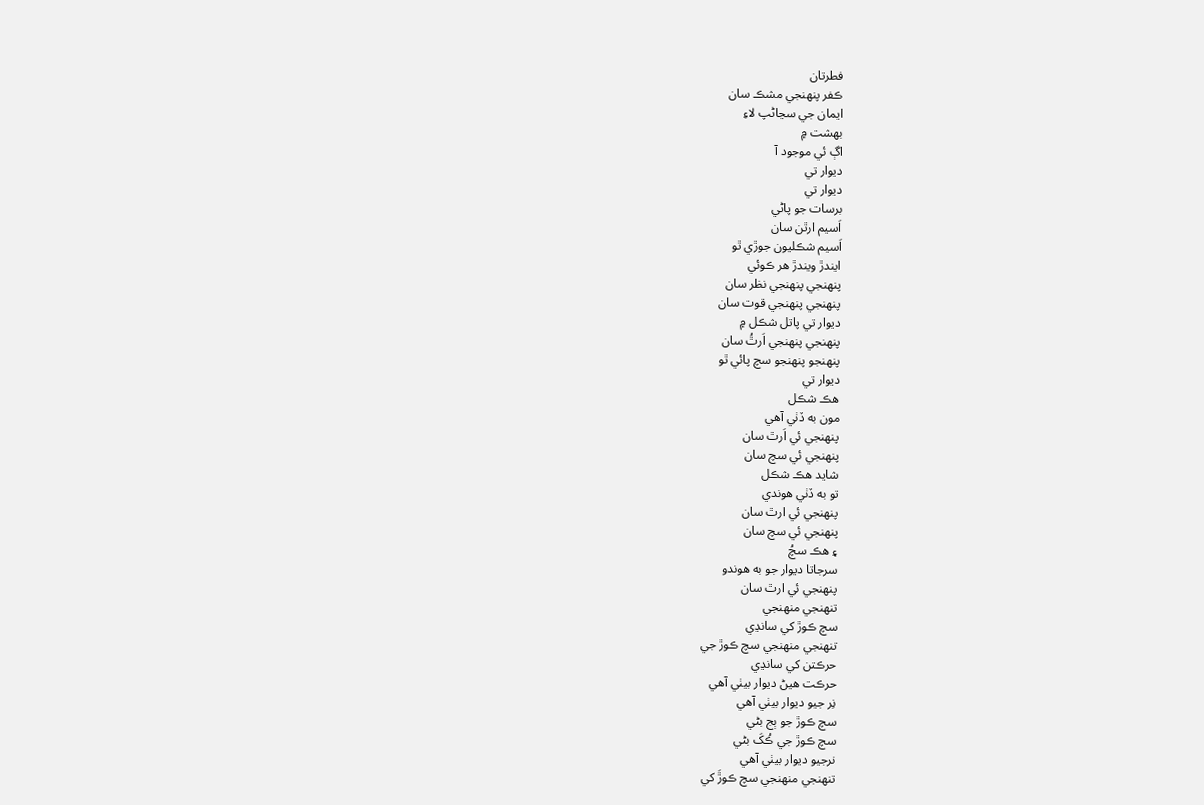فطرتان
ڪفر پنهنجي مشڪ سان
ايمان جي سڃاڻپ لاءِ
بهشت ۾
اڳ ئي موجود آ
ديوار تي
ديوار تي
برسات جو پاڻي
اَسيم ارٿن سان
اَسيم شڪليون جوڙي ٿو
ايندڙ ويندڙ هر ڪوئي
پنهنجي پنهنجي نظر سان
پنهنجي پنهنجي قوت سان
ديوار تي پاتل شڪل ۾
پنهنجي پنهنجي اَرٿُ سان
پنهنجو پنهنجو سچ پائي ٿو
ديوار تي
هڪ شڪل
مون به ڏٺي آهي
پنهنجي ئي اَرٿ سان
پنهنجي ئي سچ سان
شايد هڪ شڪل
تو به ڏٺي هوندي
پنهنجي ئي ارٿ سان
پنهنجي ئي سچ سان
۽ هڪ سچُ
سرجاتا ديوار جو به هوندو
پنهنجي ئي ارٿ سان
تنهنجي منهنجي
سچ ڪوڙ کي سانڍي
تنهنجي منهنجي سچ ڪوڙ جي
حرڪتن کي سانڍي
حرڪت هيڻ ديوار بيٺي آهي
نِر جيو ديوار بيٺي آهي
سچ ڪوڙ جو ٻج بڻي
سچ ڪوڙ جي ڪُکَ بڻي
نرجيو ديوار بيٺي آهي
تنهنجي منهنجي سچ ڪوڙَ کي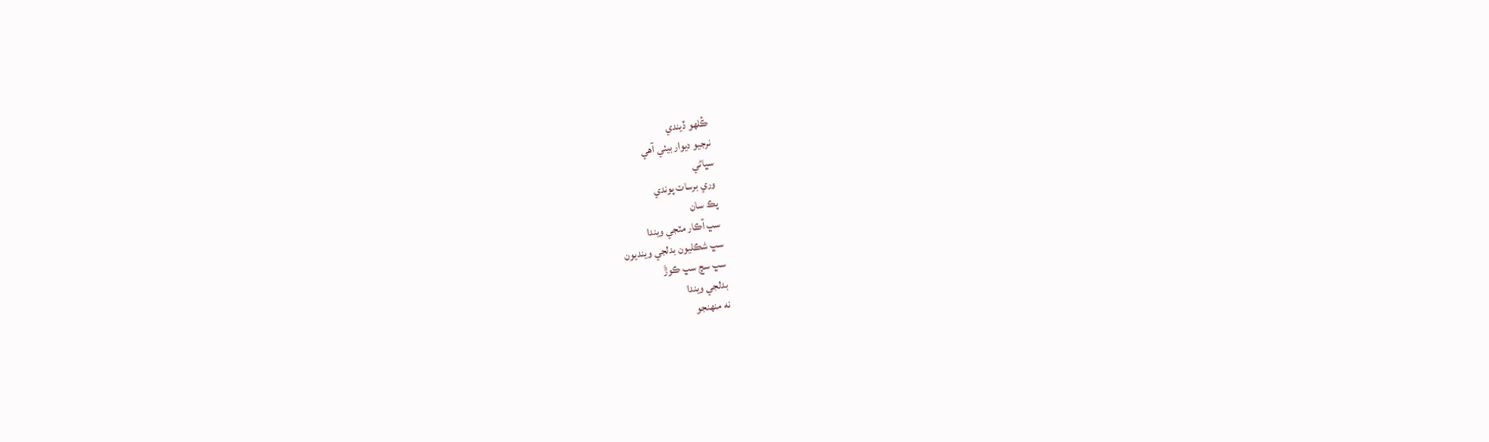ڪُلهو ڏيندي
نرجيو ديوار بيٺي آهي
سڀاڻي
وري برسات پوندي
پڪ سان
سڀ آڪار مٽجي ويندا
سڀ شڪليون بدلجي وينديون
سڀ سچ سڀ ڪوڙَ
بدلجي ويندا
نه منهنجو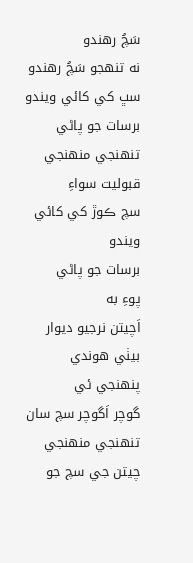سَچُ رهندو
نه تنهجو سَچُ رهندو
سڀ کي کائي ويندو
برسات جو پاڻي
تنهنجي منهنجي
قبوليت سواءِ
سچ ڪوڙ کي کائي ويندو
برسات جو پاڻي
پوءِ به
اَچيتن نرجيو ديوار
بيٺي هوندي
پنهنجي ئي
گوچر اَگوچر سچ سان
تنهنجي منهنجي
چيتن جي سچ جو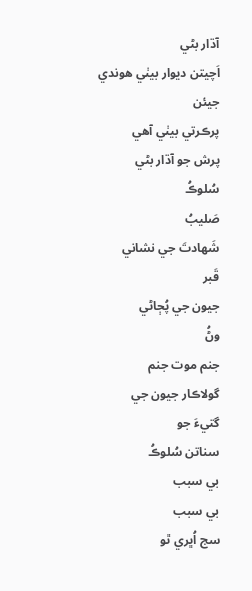آڌار بڻي
اَچيتن ديوار بيٺي هوندي
جيئن
پرڪرتي بيٺي آهي
پرش جو آڌار بڻي
سُلوڪُ
صَليبُ
شَهادتَ جي نشاني
قَبر
جيون جي پُڄاڻي
وڻُ
جنم موت جنم
گولاڪار جيون جي
گتيءَ جو
سناتن سُلوڪُ
بي سبب
بي سبب
سج اُڀري ٿو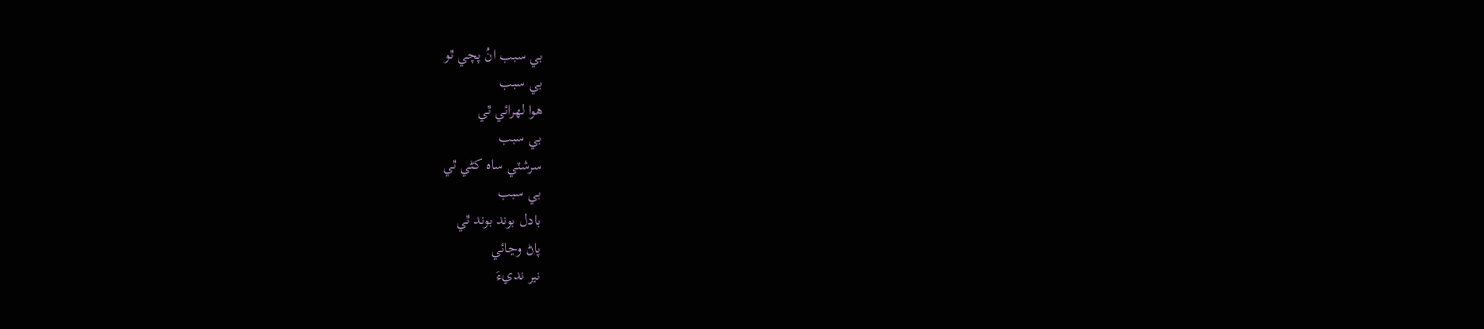بي سبب انُ پچي ٿو
بي سبب
هوا لهرائي ٿي
بي سبب
سرشٽي ساه کڻي ٿي
بي سبب
بادل بوند بوند ٿي
پاڻ وڃائي
نير نديءَ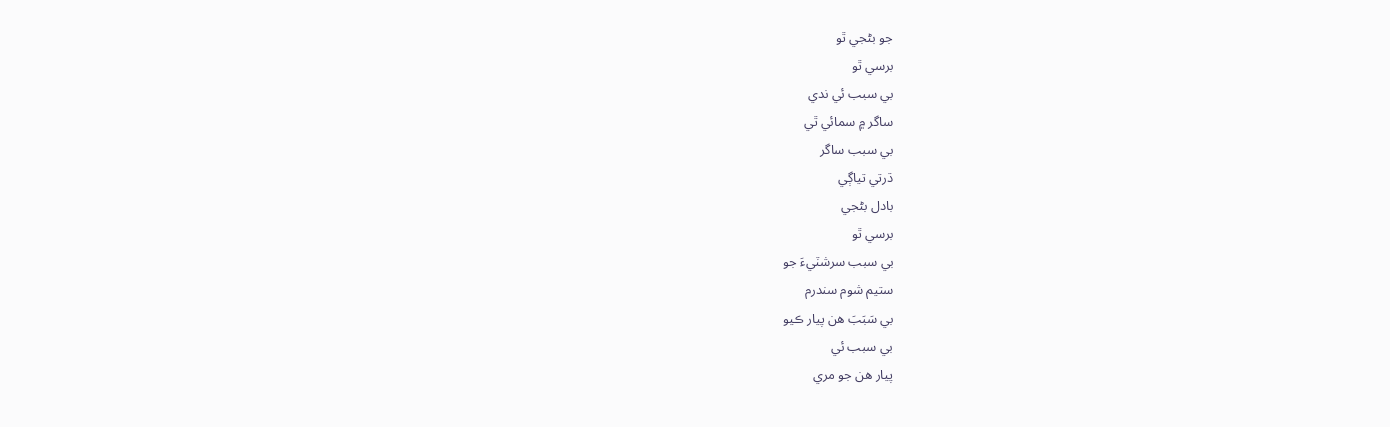جو بڻجي ٿو
برسي ٿو
بي سبب ئي ندي
ساگر ۾ سمائي ٿي
بي سبب ساگر
ڌرتي تياڳي
بادل بڻجي
برسي ٿو
بي سبب سرشٽيءَ جو
ستيم شوم سندرم
بي سَبَبَ هن پيار ڪيو
بي سبب ئي
پيار هن جو مري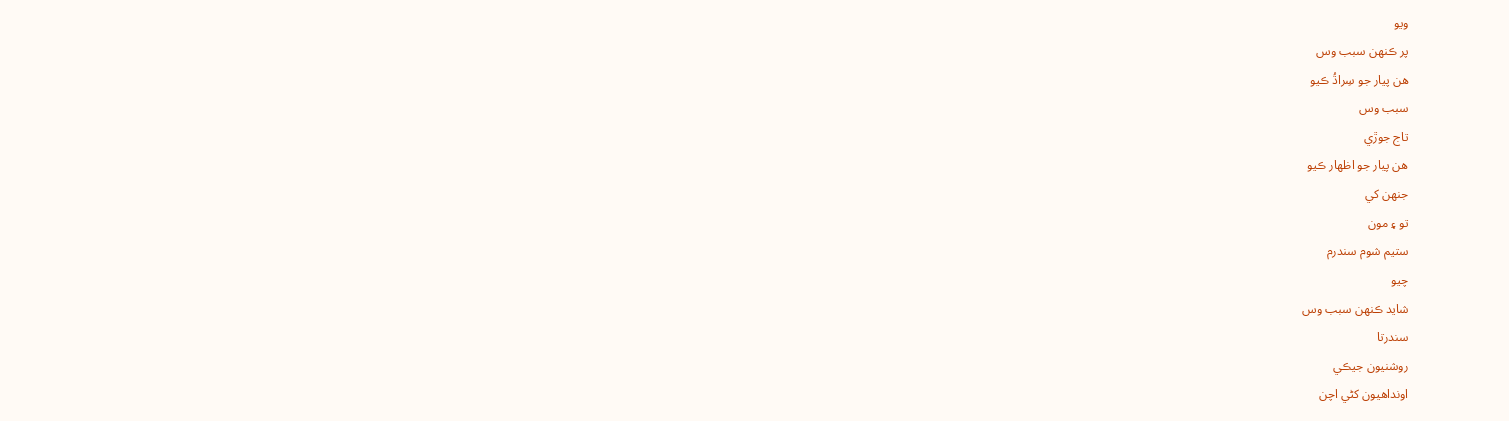ويو
پر ڪنهن سبب وس
هن پيار جو سِراڌُ ڪيو
سبب وس
تاج جوڙي
هن پيار جو اظهار ڪيو
جنهن کي
تو ۽ مون
ستيم شوم سندرم
چيو
شايد ڪنهن سبب وس
سندرتا
روشنيون جيڪي
اونداهيون کڻي اچن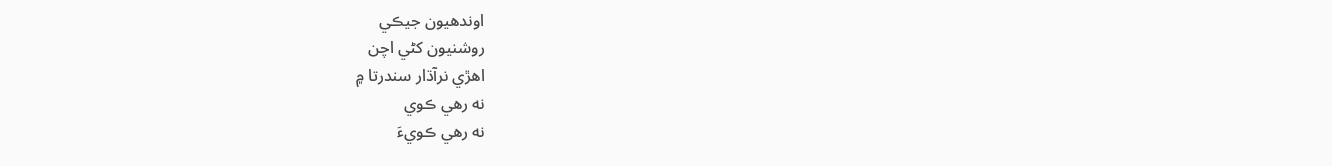اوندهيون جيڪي
روشنيون کڻي اچن
اهڙي نرآڌار سندرتا ۾
نه رهي ڪوي
نه رهي ڪويءَ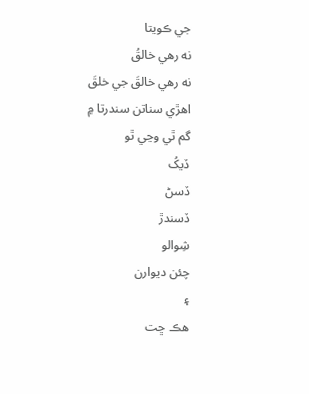جي ڪويتا
نه رهي خالقُ
نه رهي خالقَ جي خلقَ
اهڙي سناتن سندرتا ۾
گم ٿي وڃي ٿو
ڏيکُ
ڏسڻ
ڏسندڙ
شِوالو
چئن ديوارن
۽
هڪ ڇت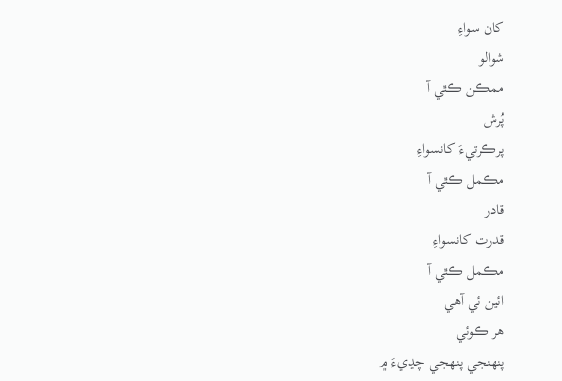کان سواءِ
شوالو
ممڪن ڪٿي آ
پُرش
پرڪرتيءَ کانسواءِ
مڪمل ڪٿي آ
قادر
قدرت کانسواءِ
مڪمل ڪٿي آ
ائين ئي آهي
هر ڪوئي
پنهنجي پنهجي چڍيءَ ۾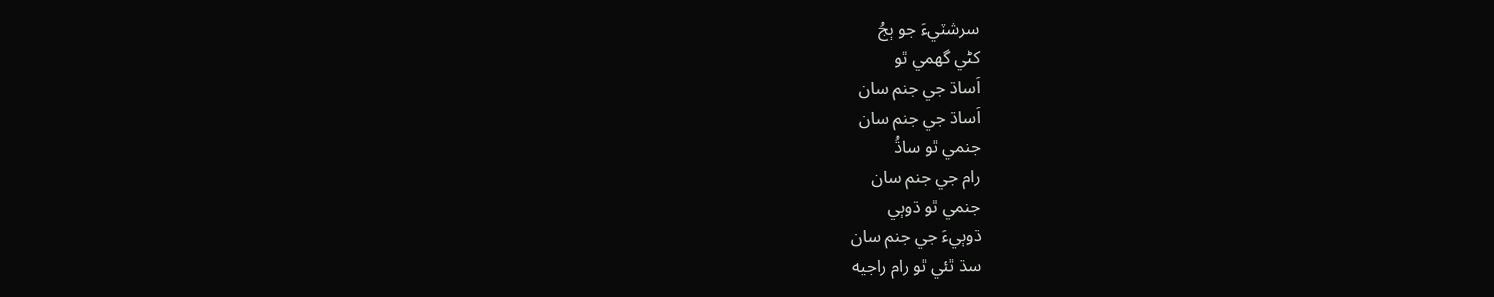سرشٽيءَ جو ٻجُ
کڻي گهمي ٿو
اَساڌ جي جنم سان
اَساڌ جي جنم سان
جنمي ٿو ساڌُ
رام جي جنم سان
جنمي ٿو ڌوٻي
ڌوٻيءَ جي جنم سان
سڌ ٿئي ٿو رام راجيه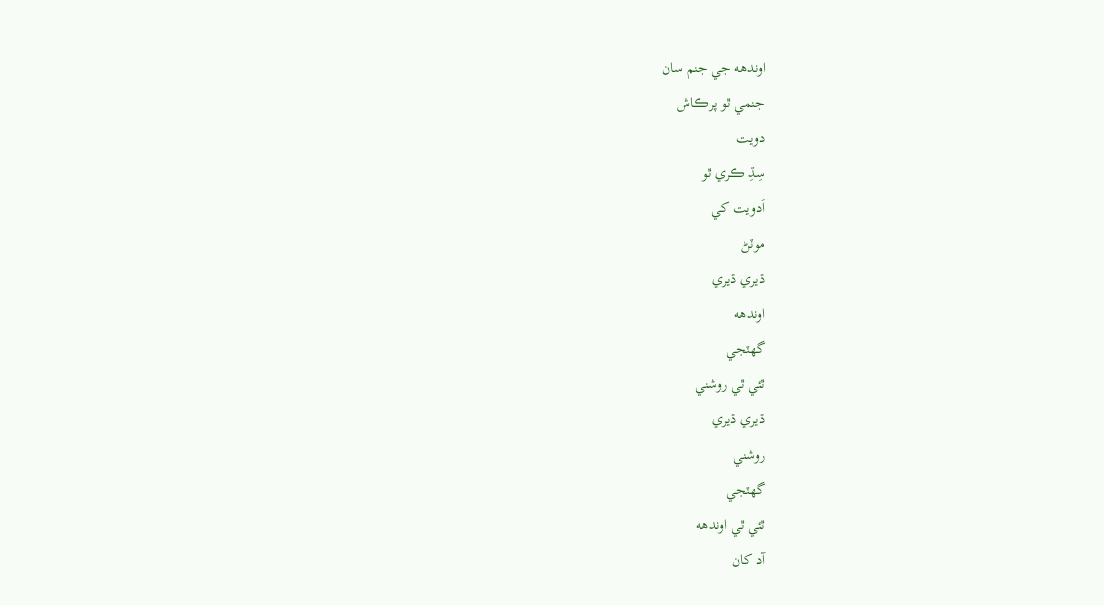اوندهه جي جنم سان
جنمي ٿو پرڪاش
دويت
سِڌِ ڪري ٿو
اَدويت کي
موٽڻ
ڌيري ڌيري
اوندهه
گهٽجي
ٿئي ٿي روشني
ڌيري ڌيري
روشني
گهٽجي
ٿئي ٿي اوندهه
آد کان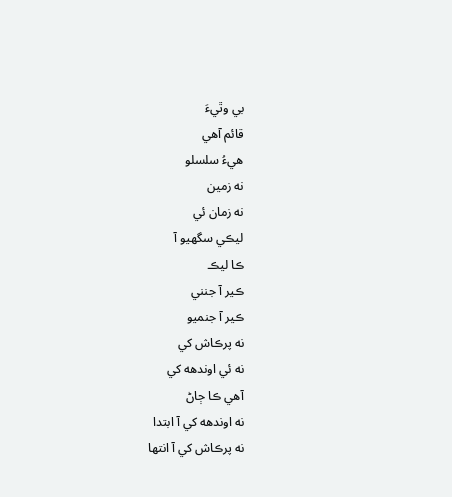بي وٿيءَ
قائم آهي
هيءُ سلسلو
نه زمين
نه زمان ئي
ليڪي سگهيو آ
ڪا ليڪ
ڪير آ جنني
ڪير آ جنميو
نه پرڪاش کي
نه ئي اوندهه کي
آهي ڪا ڄاڻ
نه اوندهه کي آ ابتدا
نه پرڪاش کي آ انتها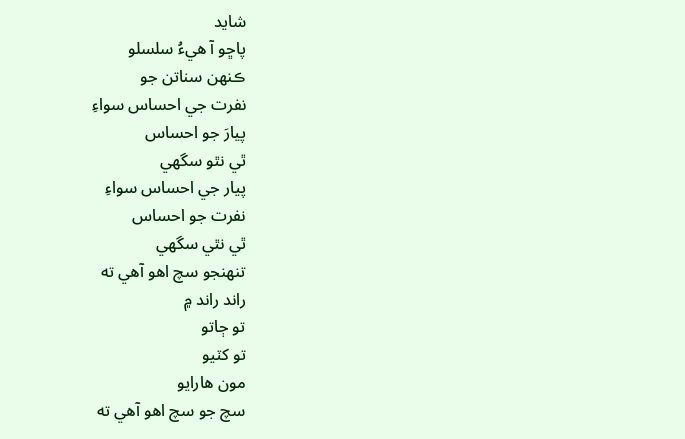شايد
پاڇو آ هيءُ سلسلو
ڪنهن سناتن جو
نفرت جي احساس سواءِ
پيارَ جو احساس
ٿي نٿو سگهي
پيار جي احساس سواءِ
نفرت جو احساس
ٿي نٿي سگهي
تنهنجو سچ اهو آهي ته
راند راند ۾
تو ڄاتو
تو کٽيو
مون هارايو
سچ جو سچ اهو آهي ته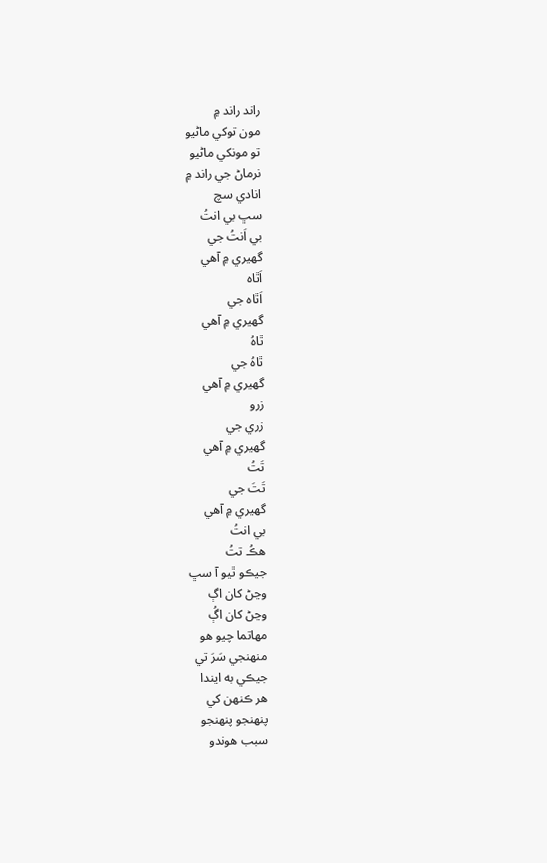راند راند ۾
مون توکي ماڻيو
تو مونکي ماڻيو
نرماڻ جي راند ۾
انادي سچ
سڀ بي انتُ
بي اَنتُ جي
گهيري ۾ آهي
اَٿاه
اَٿاه جي
گهيري ۾ آهي
ٿاهُ
ٿاهُ جي
گهيري ۾ آهي
زرو
زري جي
گهيري ۾ آهي
تَتُ
تَتَ جي
گهيري ۾ آهي
بي انتُ
هڪُ تتُ
جيڪو ٿيو آ سڀ
وڃڻ کان اڳ
وڃڻ کان اڳُ
مهاتما چيو هو
منهنجي سَرَ تي
جيڪي به ايندا
هر ڪنهن کي
پنهنجو پنهنجو
سبب هوندو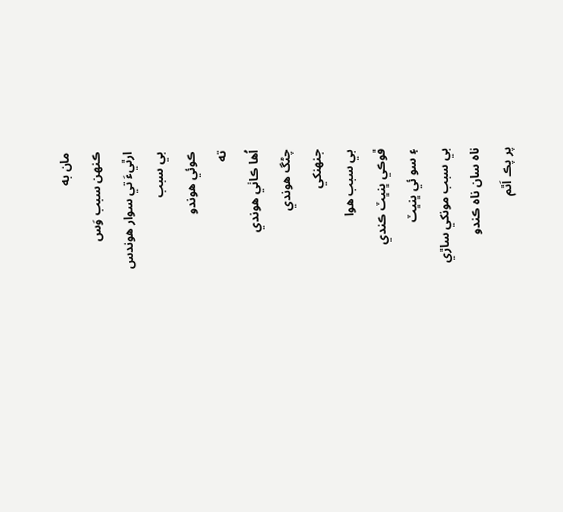مان به
ڪنهن سبب وَس
ارٿيءَ تي سوار هوندس
بي سبب
ڪوئي هوندو
ته
اُها ڪاٺي هوندي
چڻگ هوندي
جنهنکي
بي سبب هوا
ڦوڪي ڀنڀٽ ڪندي
۽ سو ئي ڀنڀٽ
بي سبب مونکي ساڙي
ناه سان ناه ڪندو
پر پڪ اَٿم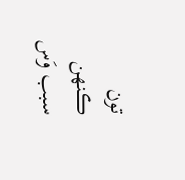تون
ڪنهن سبب وَس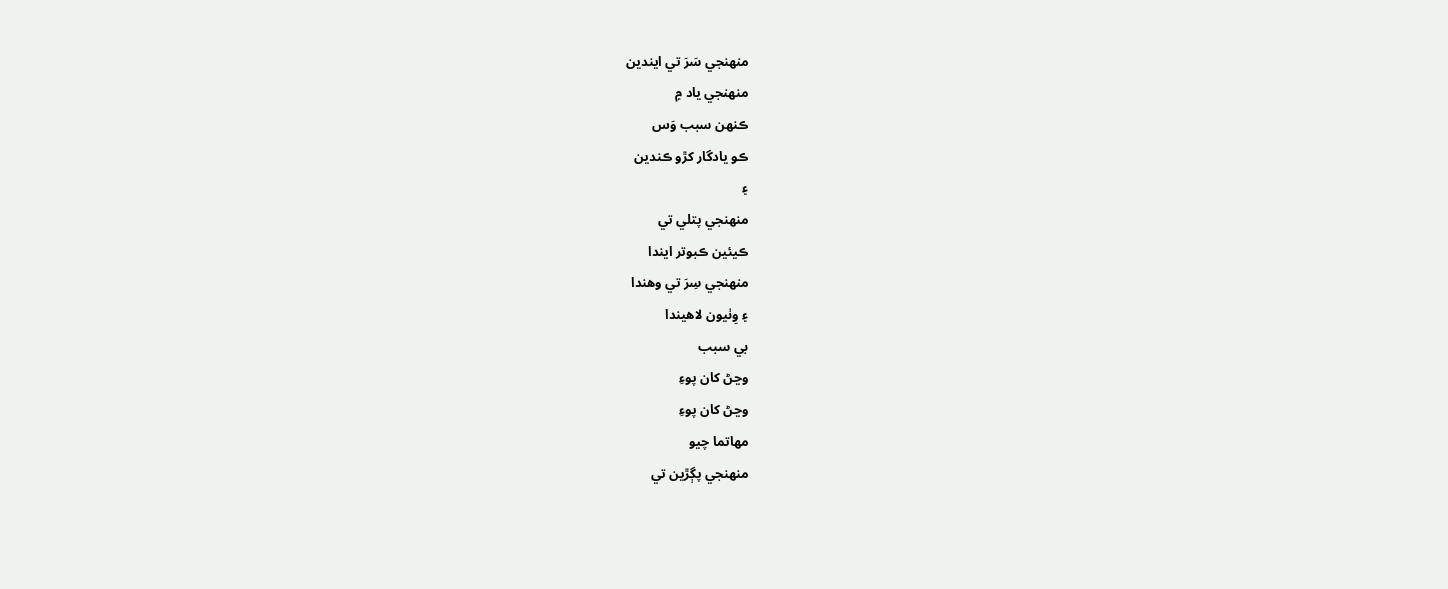منهنجي سَرَ تي ايندين
منهنجي ياد ۾
ڪنهن سبب وَس
ڪو يادگار کڙو ڪندين
۽
منهنجي پتلي تي
ڪيئين ڪبوتر ايندا
منهنجي سِرَ تي وهندا
۽ وِٺيون لاهيندا
بي سبب
وڃڻ کان پوءِ
وڃڻ کان پوءِ
مهاتما چيو
منهنجي پڳڙين تي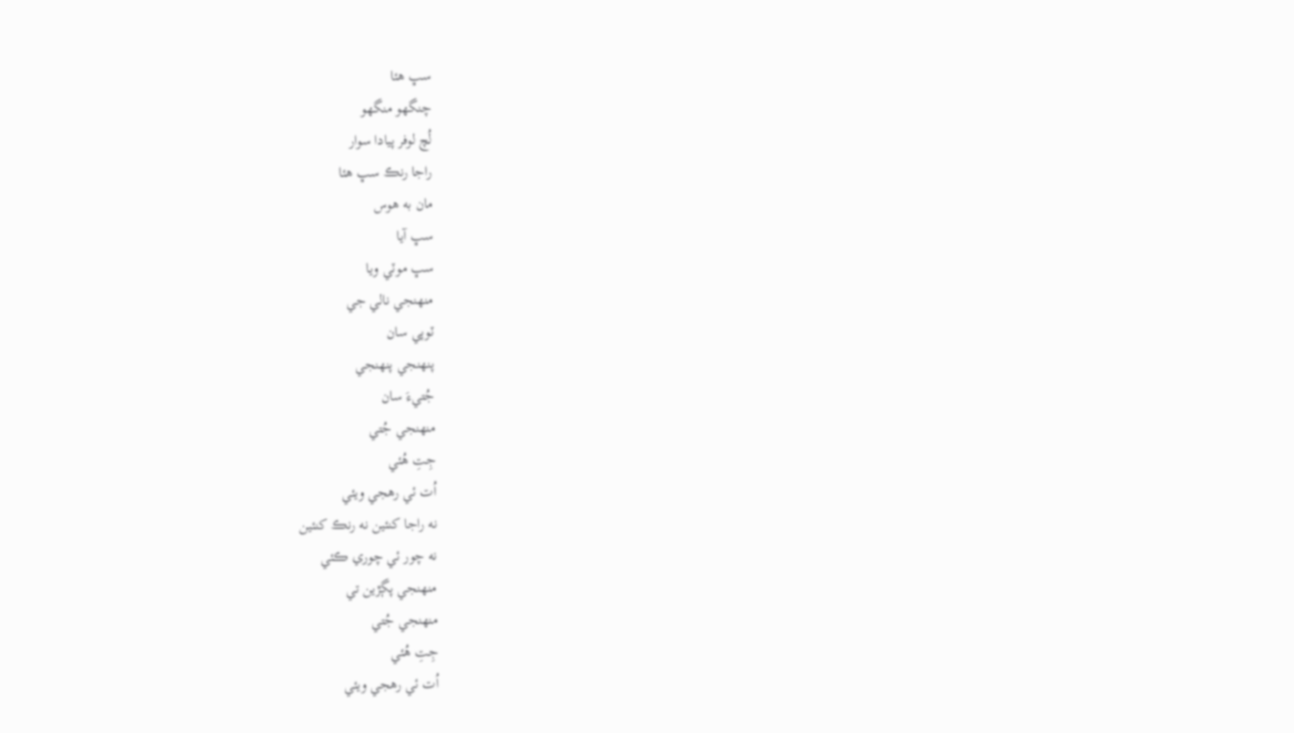سڀ هئا
چنگهو منگهو
لُچ لوفر پيادا سوار
راجا رنڪ سڀ هئا
مان به هوس
سڀ آيا
سڀ موٽي ويا
منهنجي نالي جي
ٽوپي سان
پنهنجي پنهنجي
جُتيءَ سان
منهنجي جُتي
جِتِ هُئي
اُت ئي رهجي ويئي
نه راجا کنئين نه رنڪ کنئين
نه چور ئي چوري ڪئي
منهنجي پڳڙين تي
منهنجي جُتي
جِتِ هُئي
اُت ئي رهجي ويئي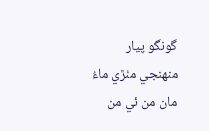گونگو پيار
منهنجي مٺڙي ماءُ
مان من ئي من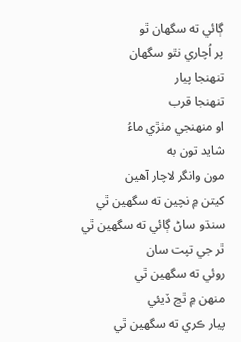ڳائي ته سگهان ٿو
پر اُچاري نٿو سگهان
تنهنجا پيار
تنهنجا قرب
او منهنجي مٺڙي ماءُ
شايد تون به
مون وانگر لاچار آهين
کيتن ۾ نچين ته سگهين ٿي
سنڌو ساڻ ڳائي ته سگهين ٿي
ٿر جي تپت سان
روئي ته سگهين ٿي
منهن ۾ ٿڃ ڏيئي
پيار ڪري ته سگهين ٿي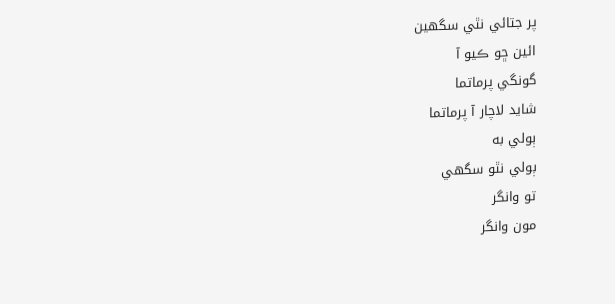پر جتائي نٿي سگهين
ائين ڇو ڪيو آ
گونگي پرماتما
شايد لاچار آ پرماتما
ٻولي به
ٻولي نٿو سگهي
تو وانگر
مون وانگر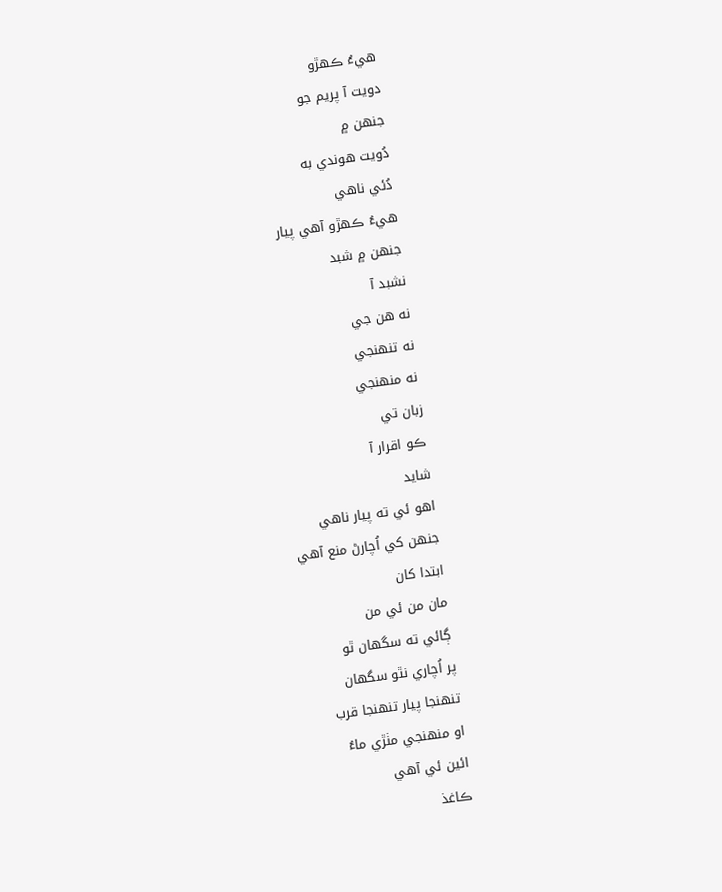هيءُ ڪهڙو
دويت آ پريم جو
جنهن ۾
دُويت هوندي به
دُئي ناهي
هيءُ ڪهڙو آهي پيار
جنهن ۾ شبد
نشبد آ
نه هن جي
نه تنهنجي
نه منهنجي
زبان تي
ڪو اقرار آ
شايد
اهو ئي ته پيار ناهي
جنهن کي اُچارڻ منع آهي
ابتدا کان
مان من ئي من
ڳائي ته سگهان ٿو
پر اُچاري نٿو سگهان
تنهنجا پيار تنهنجا قرب
او منهنجي مٺڙي ماءُ
ائين ئي آهي
ڪاغذ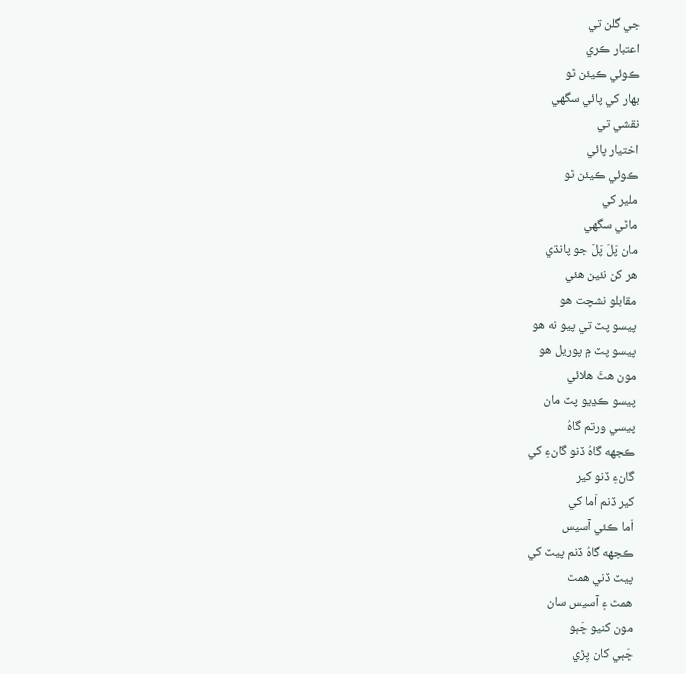جي گلن تي
اعتبار ڪري
ڪوئي ڪيئن ٿو
بهار کي پائي سگهي
نقشي تي
اختيار پائي
ڪوئي ڪيئن ٿو
ملير کي
ماڻي سگهي
مان پَلَ پَلَ جو پانڌي
هر کن نئين هئي
مقابلو نشچت هو
پيسو پٽ تي پيو نه هو
پيسو پٽ ۾ پوريل هو
مون هٿَ هلائي
پيسو ڪڍيو پٽ مان
پيسي ورتم گاهُ
ڪجهه گاهُ ڏنو گانءِ کي
گانءِ ڏنو کير
کير ڏنم اَما کي
اَما ڪئي آسيس
ڪجهه گاهُ ڏنم پيٽ کي
پيٽ ڏني همٿ
همٿ ۽ آسيس سان
مون کنيو ڇَٻو
ڇَٻي کان پِڙي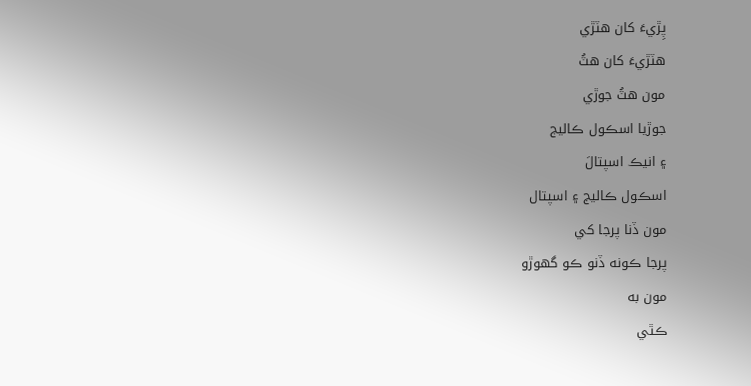پِڙيءَ کان هٽڙي
هٽڙيءَ کان هٽُ
مون هٽُ جوڙي
جوڙيا اسڪول ڪاليج
۽ انيڪ اسپتالَ
اسڪول ڪاليج ۽ اسپتال
مون ڏنا پرجا کي
پرجا ڪونه ڏنو ڪو گهوڙو
مون به
ڪٿي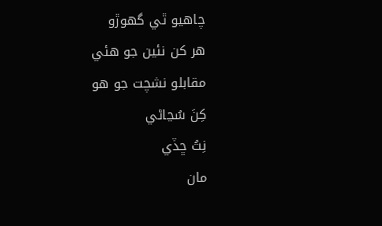چاهيو ٿي گهوڙو
هر کن نئين جو هئي
مقابلو نشچت جو هو
کِنَ سُڃاڻي
نِتُ ڇڏي
مان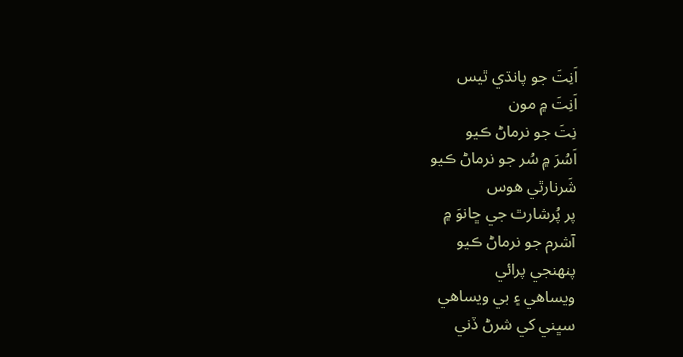اَنِتَ جو پانڌي ٿيس
اَنِتَ ۾ مون
نِتَ جو نرماڻ ڪيو
اَسُرَ ۾ سُر جو نرماڻ ڪيو
شَرنارٿي هوس
پر پُرشارٿ جي ڇانوَ ۾
آشرم جو نرماڻ ڪيو
پنهنجي پرائي
ويساهي ۽ بي ويساهي
سڀني کي شرڻ ڏني